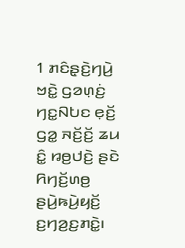1 ꤊꤢꤨꤔ꤫ꤢꤧ꤬ꤚꤣꤧ꤬ ꤠꤢꤧ꤭ ꤞꤤꤛ꤫ꤢꤦ꤬ ꤚꤢ꤭ꤡꤝꤢ ꤕ꤫ꤢꤩ꤬ ꤞꤤ꤭ ꤏꤢꤩ꤬ꤢꤩ꤬ ꤘꤣ ꤢꤨ꤭ ꤙꤥ꤬ꤓꤢꤧ꤬ ꤔꤢꤧ ꤖꤚꤢꤩ꤬ꤛꤥ꤬ ꤔꤣꤧ꤬ꤒꤣꤧ꤬ꤟꤢꤩ꤬ ꤢ꤬ꤚꤤ꤬ꤢ꤬ꤊꤢꤧ꤭꤯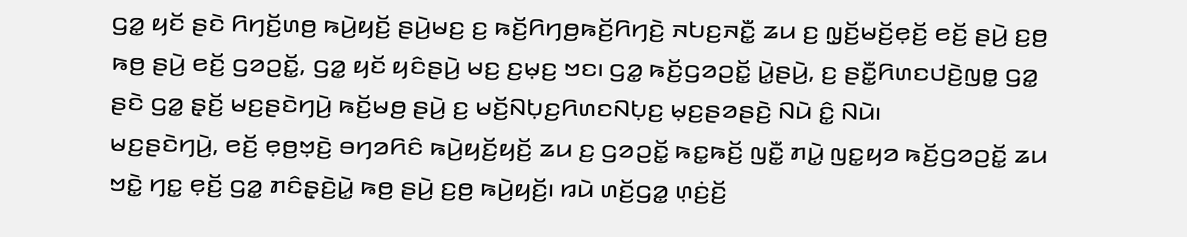ꤞꤤ꤭ ꤟꤢꤩ ꤔꤢꤧ ꤖꤚꤢꤩ꤬ꤛꤥ꤬ ꤒꤣꤧ꤬ꤟꤢꤩ꤬ ꤔꤣꤧ꤬ꤗꤢ꤬ ꤢ꤬ ꤒꤢꤩ꤬ꤖꤚꤥ꤬ꤒꤢꤩ꤬ꤖꤚꤢꤧ꤬ ꤏꤝꤢ꤬ꤏꤢꤪ꤭ ꤘꤣ ꤢ꤬ ꤜ꤫ꤢꤩ꤬ꤗꤢꤩ꤬ꤕ꤫ꤢꤩ꤬ ꤕꤢꤩ꤬ ꤔꤣꤧ꤬ ꤢ꤬ꤥ꤬ ꤒꤥ꤬ ꤔꤣꤧ꤬ ꤕꤢꤩ꤬ ꤞꤤꤑꤢꤩ꤭, ꤞꤤ꤭ ꤟꤢꤩ ꤟꤢꤨꤔꤣꤧ꤬ ꤗꤢ꤬ ꤢ꤬ꤗ꤫ꤢ꤬ ꤠꤢ꤯ ꤞꤤ꤭ ꤒꤢꤩ꤬ꤞꤤꤑꤢꤩ꤭ ꤣꤧ꤭ꤔꤣꤧ꤬, ꤢ꤬ ꤔꤢꤪ꤭ꤖꤛꤢꤓꤢꤧ꤬ꤜꤥ꤭ ꤞꤤ꤭ ꤔꤢꤧ ꤞꤤ꤭ ꤔ꤫ꤢꤩ꤬ ꤗꤢ꤬ꤔꤢꤧꤚꤣꤧ꤬ ꤒꤢꤩ꤬ꤗꤥ꤬ ꤔꤣꤧ꤬ ꤢ꤬ ꤗꤢꤩ꤬ꤡꤝ꤫ꤢ꤬ꤖꤛꤢꤡꤝ꤫ꤢ꤬ ꤗ꤫ꤢ꤬ꤔꤤꤔꤢꤧ꤬ ꤡꤣꤧ ꤢꤨ꤭ ꤡꤣꤧ꤯
ꤗꤢ꤬ꤔꤢꤧꤚꤣꤧ꤬, ꤕꤢꤩ꤬ ꤕ꤫ꤥ꤬ꤠ꤫ꤢꤧ꤬ ꤋꤚꤤꤖꤢꤨ ꤒꤣꤧ꤬ꤟꤢꤩ꤬ꤟꤢꤩ꤬ ꤘꤣ ꤢ꤬ ꤞꤤꤑꤢꤩ꤭ ꤒꤢ꤭ꤒꤢꤩ꤬ ꤜꤢꤪ꤭ ꤊꤣꤧ꤭ ꤜꤢ꤭ꤟꤤ ꤒꤢꤩ꤬ꤞꤤꤑꤢꤩ꤭ ꤘꤣ ꤠꤢꤧ꤭ ꤚꤢ꤭ ꤕ꤫ꤢꤩ꤬ ꤞꤤ꤭ ꤊꤢꤨꤔ꤫ꤢꤧ꤬ꤣꤧ꤭ ꤒꤥ꤬ ꤔꤣꤧ꤬ ꤢ꤬ꤥ꤬ ꤒꤣꤧ꤬ꤟꤢꤩ꤬꤯ ꤙꤣꤧ ꤛꤢꤩ꤬ꤞꤤ꤭ ꤛ꤫ꤢꤦ꤬ꤢꤩ꤬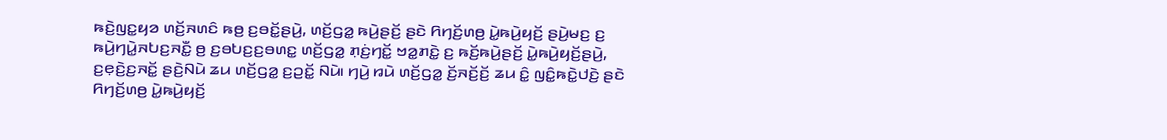ꤒꤢꤧ꤬ꤜꤢ꤭ꤟꤤ ꤛꤢꤩ꤬ꤏꤛꤢꤨ ꤒꤥ꤬ ꤢ꤬ꤋꤢꤩ꤭ꤔꤣꤧ꤬, ꤛꤢꤩ꤬ꤞꤤ꤭ ꤒꤣꤧ꤬ꤔꤢꤩ꤬ ꤔꤢꤧ ꤖꤚꤢꤩ꤬ꤛꤥ꤬ ꤣꤧ꤭ꤒꤣꤧ꤬ꤟꤢꤩ꤬ ꤔꤣꤧ꤬ꤗꤢ꤬ ꤢ꤬ ꤒꤣꤧ꤬ꤚꤣꤧ꤭ꤏꤝꤢ꤬ꤏꤢꤪ꤭ ꤥ꤬ ꤢ꤬ꤋꤝꤢ꤬ꤢ꤬ꤋꤛꤢ꤭ ꤛꤢꤩ꤬ꤞꤤ꤭ ꤊ꤫ꤢꤦ꤬ꤚꤢꤩ꤭ ꤠꤤ꤭ꤊꤢꤧ꤭ ꤢ꤬ ꤒꤢꤩ꤬ꤒꤣꤧ꤬ꤔꤢꤩ꤬ ꤣꤧ꤭ꤒꤣꤧ꤬ꤟꤢꤩ꤬ꤔꤣꤧ꤬, ꤢ꤬ꤕ꤫ꤢꤧ꤬ꤢ꤬ꤏꤢꤩ꤭ ꤔꤢꤧ꤬ꤡꤣꤧ ꤘꤣ ꤛꤢꤩ꤬ꤞꤤ꤭ ꤢ꤬ꤑꤢꤩ꤭ ꤡꤣꤧ꤯ ꤚꤣꤧ꤬ ꤙꤣꤧ ꤛꤢꤩ꤬ꤞꤤ꤭ ꤢꤩ꤬ꤏꤢꤩ꤬ꤢꤩ꤬ ꤘꤣ ꤢꤨ꤭ ꤜꤢꤨ꤭ꤒꤢꤧ꤭ꤓꤢꤧ꤬ ꤔꤢꤧ ꤖꤚꤢꤩ꤬ꤛꤥ꤬ ꤣꤧ꤭ꤒꤣꤧ꤬ꤟꤢꤩ꤬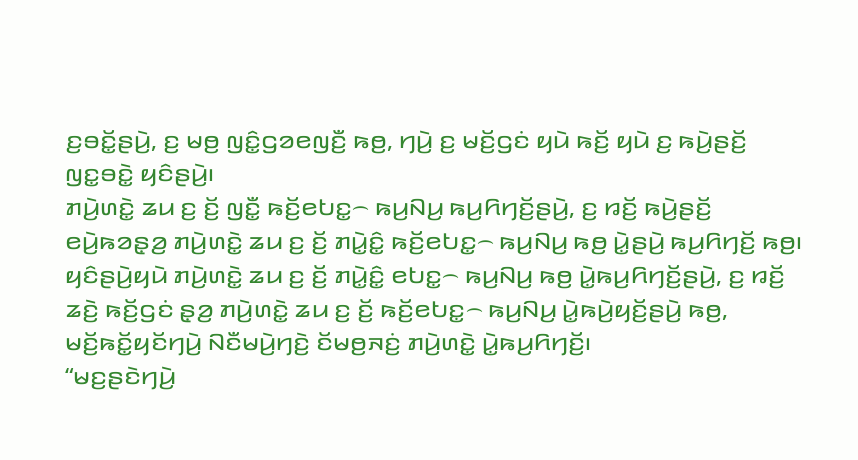ꤢ꤬ꤋꤢꤩ꤭ꤔꤣꤧ꤬, ꤢ꤬ ꤗꤥ꤬ ꤜꤢꤨ꤭ꤞꤤꤕꤜꤢꤪ꤬ ꤒꤥ꤬, ꤚꤣꤧ꤬ ꤢ꤬ ꤗꤢꤩ꤬ꤞꤢꤦ ꤟꤣꤧ ꤒꤢꤩ꤬ ꤟꤣꤧ ꤢ꤬ ꤒꤣꤧ꤬ꤔꤢꤩ꤬ ꤜꤢ꤭ꤋꤢꤧ꤭ ꤟꤢꤨꤔꤣꤧ꤬꤯
ꤊꤣꤧ꤬ꤛꤢꤧ꤭ ꤘꤣ ꤢ꤬ ꤢꤩ꤬ ꤜꤢꤪ꤭ ꤒꤢꤩ꤬ꤕꤝꤢ꤭꤮ ꤒꤣ꤬ꤡꤣ꤬ ꤒꤣ꤬ꤖꤚꤢꤩ꤬ꤔꤣꤧ꤬, ꤢ꤬ ꤙꤢꤩ꤬ ꤒꤣꤧ꤬ꤔꤢꤩ꤬ ꤕꤣꤧ꤬ꤒꤤꤔ꤫ꤤ꤬ ꤊꤣꤧ꤬ꤛꤢꤧ꤭ ꤘꤣ ꤢ꤬ ꤢꤩ꤬ ꤊꤣꤧ꤭ꤢꤨ꤭ ꤒꤢꤩ꤬ꤕꤝꤢ꤭꤮ ꤒꤣ꤬ꤡꤣ꤬ ꤒꤥ꤬ ꤣꤧ꤭ꤔꤣꤧ꤬ ꤒꤣ꤬ꤖꤚꤢꤩ꤬ ꤒꤥ꤬꤯ ꤟꤢꤨꤔꤣꤧ꤬ꤟꤣꤧ ꤊꤣꤧ꤬ꤛꤢꤧ꤭ ꤘꤣ ꤢ꤬ ꤢꤩ꤬ ꤊꤣꤧ꤭ꤢꤨ꤭ ꤕꤝꤢ꤭꤮ ꤒꤣ꤬ꤡꤣ꤬ ꤒꤥ꤬ ꤣꤧ꤭ꤒꤣ꤬ꤖꤚꤢꤩ꤬ꤔꤣꤧ꤬, ꤢ꤬ ꤙꤢꤩ꤬ ꤘꤢꤧ꤬ ꤒꤢꤩ꤬ꤞꤢꤦ ꤔ꤫ꤤ꤬ ꤊꤣꤧ꤬ꤛꤢꤧ꤭ ꤘꤣ ꤢ꤬ ꤢꤩ꤬ ꤒꤢꤩ꤬ꤕꤝꤢ꤭꤮ ꤒꤣ꤬ꤡꤣ꤬ ꤣꤧ꤭ꤒꤣꤧ꤬ꤟꤢꤩ꤬ꤔꤣꤧ꤬ ꤒꤥ꤬, ꤗꤢꤩ꤬ꤒꤢꤩ꤭ꤟꤢꤩꤚꤣꤧ꤬ ꤡꤢꤪꤗꤣꤧ꤬ꤚꤢꤧ꤬ ꤢꤩꤗꤥ꤬ꤏꤢꤦ꤬ ꤊꤣꤧ꤬ꤛꤢꤧ꤭ ꤣꤧ꤭ꤒꤣ꤬ꤖꤚꤢꤩ꤬꤯
“ꤗꤢ꤬ꤔꤢꤧꤚꤣꤧ꤬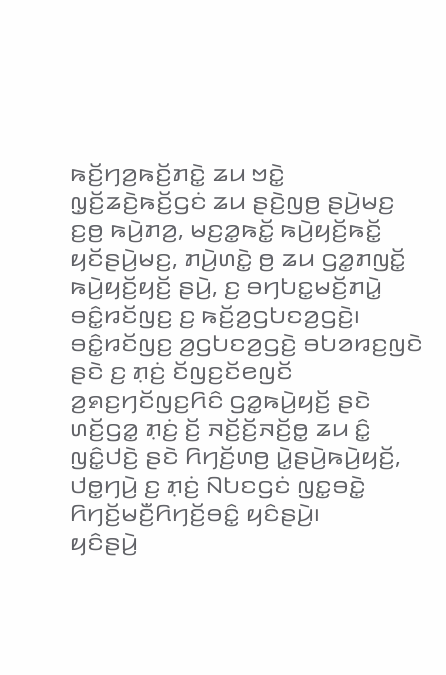ꤒꤢꤩ꤬ꤚꤤ꤬ꤒꤢꤩ꤬ꤊꤢꤧ꤭ ꤘꤣ ꤠꤢꤧ꤭ ꤜ꤫ꤢꤩ꤬ꤘꤢꤧ꤬ꤒꤢꤩ꤬ꤞꤢꤦ ꤘꤣ ꤔꤢꤧ꤬ꤜꤥ꤬ ꤔꤣꤧ꤬ꤗꤢ꤬ ꤢ꤬ꤥ꤬ ꤒꤣꤧ꤬ꤊꤤ꤬, ꤗꤢ꤬ꤤ꤭ꤒꤢꤩ꤭ ꤒꤣꤧ꤬ꤟꤢꤩ꤬ꤒꤢꤩ꤭ ꤟꤢꤩꤔꤣꤧ꤬ꤗꤢ꤬, ꤊꤣꤧ꤬ꤛꤢꤧ꤭ ꤥ꤬ ꤘꤣ ꤞꤤ꤭ꤊꤜꤢꤩ꤭ ꤒꤣꤧ꤬ꤟꤢꤩ꤬ꤟꤢꤩ꤬ ꤔꤣꤧ꤬, ꤢ꤬ ꤋꤚꤝꤢ꤭ꤗꤢꤩ꤬ꤊꤣꤧ꤭ ꤋꤢꤨ꤭ꤙꤢꤩꤜꤢ꤬ ꤢ꤬ ꤒꤢꤩ꤬ꤤ꤬ꤞꤝꤢꤤ꤬ꤞꤢꤧ꤬꤯ ꤋꤢꤨ꤭ꤙꤢꤩꤜꤢ꤬ ꤤ꤬ꤞꤝꤢꤤ꤬ꤞꤢꤧ꤬ ꤋꤝꤤꤙꤢ꤬ꤜꤢꤧ ꤔꤢꤧ ꤢ꤬ ꤊ꤫ꤢꤦ꤬ ꤢꤩꤜꤢ꤬ꤢꤩꤕꤜꤢꤩ ꤤ꤬ꤎꤢ꤬ꤚꤢꤩꤜꤢ꤬ꤖꤢꤨ ꤞꤤ꤭ꤒꤣꤧ꤬ꤟꤢꤩ꤬ ꤔꤢꤧ ꤛꤢꤩ꤬ꤞꤤ꤭ ꤊ꤫ꤢꤦ꤬ ꤢꤩ꤬ ꤏꤢꤩ꤬ꤢꤩ꤬ꤏꤢꤩ꤬ꤥ꤭ ꤘꤣ ꤢꤨ꤭ ꤜꤢꤨ꤭ꤓꤢꤧ꤬ ꤔꤢꤧ ꤖꤚꤢꤩ꤬ꤛꤥ꤬ ꤣꤧ꤭ꤔꤣꤧ꤬ꤒꤣꤧ꤬ꤟꤢꤩ꤬, ꤓꤥ꤭ꤚꤣꤧ꤬ ꤢ꤬ ꤊ꤫ꤢꤦ꤬ ꤡꤝꤢꤞꤢꤦ ꤜꤢ꤭ꤋꤢꤧ꤭ ꤖꤚꤢꤩ꤬ꤗꤢꤪ꤬ꤖꤚꤢꤩ꤬ꤋꤢꤨ꤭ ꤟꤢꤨꤔꤣꤧ꤬꤯
ꤟꤢꤨꤔꤣꤧ꤬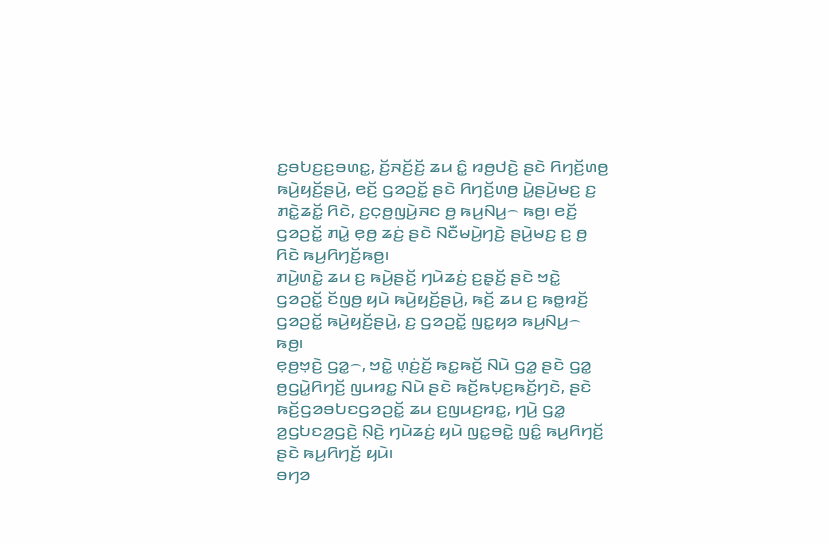ꤢ꤬ꤋꤝꤢ꤬ꤢ꤬ꤋꤛꤢ꤭, ꤢꤩ꤬ꤏꤢꤩ꤬ꤢꤩ꤬ ꤘꤣ ꤢꤨ꤭ ꤙꤥ꤬ꤓꤢꤧ꤬ ꤔꤢꤧ ꤖꤚꤢꤩ꤬ꤛꤥ꤬ ꤒꤣꤧ꤬ꤟꤢꤩ꤬ꤔꤣꤧ꤬, ꤕꤢꤩ꤬ ꤞꤤꤑꤢꤩ꤭ ꤔꤢꤧ ꤖꤚꤢꤩ꤬ꤛꤥ꤬ ꤣꤧ꤭ꤔꤣꤧ꤬ꤗꤢ꤬ ꤢ꤬ ꤊꤢꤧ꤭ꤘꤢꤩ꤭ ꤖꤢꤧ, ꤢ꤬ꤍ꤫ꤥ꤬ꤜꤣꤧ꤬ꤏꤢ ꤥ꤬ ꤒꤣ꤬ꤡꤣ꤬꤮ ꤒꤥ꤬꤯ ꤕꤢꤩ꤬ ꤞꤤꤑꤢꤩ꤭ ꤊꤣꤧ꤭ ꤕ꤫ꤥ꤬ ꤘꤢꤦ꤬ ꤔꤢꤧ ꤡꤢꤪꤗꤣꤧ꤬ꤚꤢꤧ꤬ ꤔꤣꤧ꤬ꤗꤢ꤬ ꤢ꤬ ꤥ꤬ ꤖꤢꤧ ꤒꤣ꤬ꤖꤚꤢꤩ꤬ꤒꤥ꤬꤯
ꤊꤣꤧ꤬ꤛꤢꤧ꤭ ꤘꤣ ꤢ꤬ ꤒꤣꤧ꤬ꤔꤢꤩ꤬ ꤚꤣꤧꤘꤢꤦ꤬ ꤢ꤬ꤔ꤫ꤢꤩ꤬ ꤔꤢꤧ ꤠꤢꤧ꤭ ꤞꤤꤑꤢꤩ꤭ ꤢꤩꤜꤥ꤬ ꤟꤣꤧ ꤒꤣꤧ꤬ꤟꤢꤩ꤬ꤔꤣꤧ꤬, ꤒꤢꤩ꤬ ꤘꤣ ꤢ꤬ ꤒꤥ꤭ꤙꤢꤩ꤬ ꤞꤤꤑꤢꤩ꤭ ꤒꤣꤧ꤬ꤟꤢꤩ꤬ꤔꤣꤧ꤬, ꤢ꤬ ꤞꤤꤑꤢꤩ꤭ ꤜꤢ꤭ꤟꤤ ꤒꤣ꤬ꤡꤣ꤬꤮ ꤒꤥ꤬꤯
ꤕ꤫ꤥ꤬ꤠ꤫ꤢꤧ꤬ ꤞꤤ꤭꤮, ꤠꤢꤧ꤭ ꤛ꤫ꤢꤦ꤬ꤢꤩ꤬ ꤒꤢ꤭ꤒꤢꤩ꤬ ꤡꤣꤧ ꤞꤤ꤭ ꤔꤢꤧ ꤞꤤ꤭ ꤥ꤬ꤞꤣꤧ꤭ꤖꤚꤢꤩ꤬ ꤜꤣꤙꤢ꤭ ꤡꤣꤧ ꤔꤢꤧ ꤒꤢꤩ꤬ꤒꤝ꤫ꤢ꤬ꤒꤢꤩ꤬ꤚꤢꤧ, ꤔꤢꤧ ꤒꤢꤩ꤬ꤞꤤꤋꤝꤢꤞꤤꤑꤢꤩ꤭ ꤘꤣ ꤢ꤬ꤜꤣꤢ꤬ꤙꤢ꤭, ꤚꤣꤧ꤬ ꤞꤤ꤭ ꤤ꤬ꤞꤝꤢꤤ꤬ꤞꤢꤧ꤬ ꤡ꤫ꤢꤧ꤬ ꤚꤣꤧꤘꤢꤦ꤬ ꤟꤣꤧ ꤜꤢ꤭ꤋꤢꤧ꤭ ꤜꤢꤨ꤭ ꤒꤣ꤬ꤖꤚꤢꤩ꤬ ꤔꤢꤧ ꤒꤣ꤬ꤖꤚꤢꤩ꤬ ꤟꤣꤧ꤯
ꤋꤚꤤ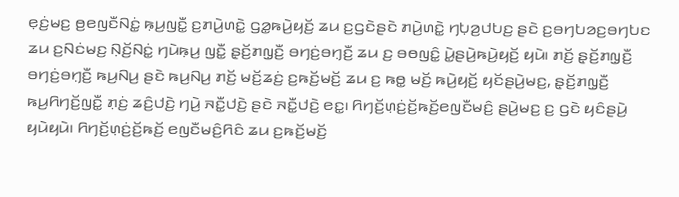ꤕ꤫ꤢꤦ꤬ꤗꤢ꤬ ꤥ꤬ꤕꤜꤢꤪꤡꤢꤦ꤭ ꤒ꤫ꤣ꤬ꤜꤢꤪ꤭ ꤢ꤬ꤊꤣꤧ꤬ꤛꤢꤧ꤭ ꤞꤤ꤭ꤒꤣꤧ꤬ꤟꤢꤩ꤬ ꤘꤣ ꤢ꤬ꤞꤢꤧꤔꤢꤧ ꤊꤣꤧ꤬ꤛꤢꤧ꤭ ꤚꤝ꤫ꤤ꤬ꤓꤝꤢ꤬ ꤔꤢꤧ ꤢ꤬ꤋꤚꤝꤤꤢ꤬ꤋꤚꤝꤢ ꤘꤣ ꤢ꤬ꤡꤢꤦꤗꤢ꤬ ꤡ꤫ꤢꤩ꤬ꤡꤢꤦ꤭ ꤚꤣꤧꤒ꤫ꤣ꤬ ꤜꤢꤪ꤭ ꤔ꤫ꤢꤩ꤬ꤊꤜ꤫ꤢꤪ꤬ ꤋꤚꤢꤦ꤬ꤋꤚ꤫ꤢꤪ꤬ ꤘꤣ ꤢ꤬ ꤋꤥꤜꤢꤨ꤭ ꤣꤧ꤭ꤔꤣꤧ꤬ꤒꤣꤧ꤬ꤟꤢꤩ꤬ ꤟꤣꤧ꤯ ꤊꤢꤩ꤬ ꤔ꤫ꤢꤩ꤬ꤊꤜ꤫ꤢꤪ꤬ ꤋꤚꤢꤦ꤬ꤋꤚ꤫ꤢꤪ꤬ ꤒꤣ꤬ꤡꤣ꤬ ꤔꤢꤧ ꤒꤣ꤬ꤡꤣ꤬ ꤊꤢꤩ꤬ ꤗꤢꤩ꤬ꤘꤢꤦ꤬ ꤢ꤬ꤒꤢꤩ꤬ꤗꤢꤩ꤬ ꤘꤣ ꤢ꤬ ꤒꤥ꤭ ꤗꤢꤩ꤬ ꤒꤣꤧ꤬ꤟꤢꤩ꤬ ꤟꤢꤩꤔꤣꤧ꤬ꤗꤢ꤬, ꤔ꤫ꤢꤩ꤬ꤊꤜ꤫ꤢꤪ꤬ ꤒꤣ꤬ꤖꤚꤢꤩ꤬ꤜꤢꤪ꤭ ꤊ꤫ꤢꤦ꤬ ꤘꤢꤨ꤬ꤓꤢꤧ꤬ ꤚꤣꤧ꤬ ꤏꤢꤪ꤭ꤓꤢꤧ꤬ ꤔꤢꤧ ꤏꤢꤪ꤭ꤓꤢꤧ꤬ ꤕꤢ꤭꤯ ꤖꤚꤢꤩ꤬ꤛ꤫ꤢꤦ꤬ꤢꤩ꤬ꤒꤢꤩ꤬ꤕꤜꤢꤪꤗꤢꤨ꤬ ꤔꤣꤧ꤬ꤗꤢ꤬ ꤢ꤬ ꤞꤢꤧ ꤟꤢꤨꤔꤣꤧ꤬ ꤟꤣꤧꤟꤣꤧ꤯ ꤖꤚꤢꤩ꤬ꤛ꤫ꤢꤦ꤬ꤢꤩ꤬ꤒꤢꤩ꤬ ꤕꤜꤢꤪꤗꤢꤨ꤬ꤖꤢꤨ ꤘꤣ ꤢ꤬ꤒꤢꤩ꤬ꤗꤢꤩ꤬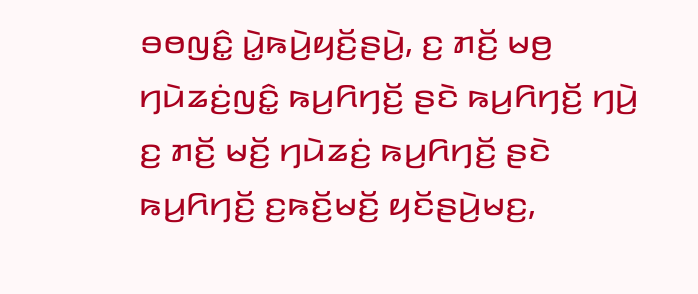ꤋꤥꤜꤢꤨ꤭ ꤣꤧ꤭ꤒꤣꤧ꤬ꤟꤢꤩ꤬ꤔꤣꤧ꤬, ꤢ꤬ ꤊꤢꤩ꤬ ꤗꤥ꤬ ꤚꤣꤧꤘꤢꤦ꤬ꤜꤢꤨ꤭ ꤒꤣ꤬ꤖꤚꤢꤩ꤬ ꤔꤢꤧ ꤒꤣ꤬ꤖꤚꤢꤩ꤬ ꤚꤣꤧ꤬ ꤢ꤬ ꤊꤢꤩ꤬ ꤗꤢꤩ꤬ ꤚꤣꤧꤘꤢꤦ꤬ ꤒꤣ꤬ꤖꤚꤢꤩ꤬ ꤔꤢꤧ ꤒꤣ꤬ꤖꤚꤢꤩ꤬ ꤢ꤬ꤒꤢꤩ꤬ꤗꤢꤩ꤬ ꤟꤢꤩꤔꤣꤧ꤬ꤗꤢ꤬,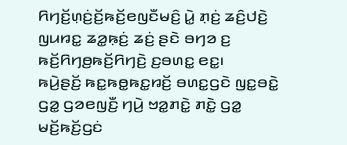ꤖꤚꤢꤩ꤬ꤛ꤫ꤢꤦ꤬ꤢꤩ꤬ꤒꤢꤩ꤬ꤕꤜꤢꤪꤗꤢꤨ꤬ ꤣꤧ꤭ ꤊ꤫ꤢꤦ꤬ ꤘꤢꤨ꤬ꤓꤢꤧ꤬ ꤜꤣꤙꤢ꤭ ꤘꤤ꤭ꤒ꤫ꤢꤦ꤬ ꤘꤢꤦ꤬ ꤔꤢꤧ ꤋꤚꤤ ꤢ꤬ ꤒꤢꤩ꤬ꤖꤚꤥ꤬ꤒꤢꤩ꤬ꤖꤚꤢꤧ꤬ ꤢ꤬ꤋꤛꤢ꤭ ꤕꤢ꤭꤯
ꤒꤣꤧ꤬ꤔꤢꤩ꤬ ꤒꤢ꤭ꤒꤥ꤭ꤒꤢ꤭ꤙꤢꤩ꤬ ꤋꤛꤢ꤭ꤞꤢꤧ ꤜꤢ꤭ꤋꤢꤧ꤭ ꤞꤤ꤭ ꤞꤤꤕꤜꤢꤪ꤬ ꤚꤣꤧ꤬ ꤠꤤ꤭ꤊꤢꤧ꤭ ꤊꤢꤧ꤭ ꤞꤤ꤭ ꤗꤢꤩ꤬ꤒꤢꤩ꤬ꤞꤢꤦ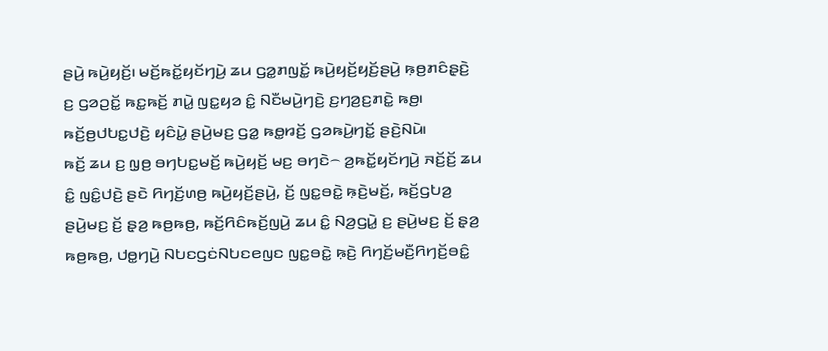ꤔꤣꤧ꤬ ꤒꤣꤧ꤬ꤟꤢꤩ꤬꤯ ꤗꤢꤩ꤬ꤒꤢꤩ꤭ꤟꤢꤩꤚꤣꤧ꤬ ꤘꤣ ꤞꤤ꤭ꤊꤜꤢꤩ꤭ ꤒꤣꤧ꤬ꤟꤢꤩ꤬ꤟꤢꤩ꤬ꤔꤣꤧ꤬ ꤒ꤫ꤥ꤬ꤊꤢꤨꤔ꤫ꤢꤧ꤬ ꤢ꤬ ꤞꤤꤑꤢꤩ꤭ ꤒꤢ꤭ꤒꤢꤩ꤬ ꤊꤣꤧ꤭ ꤜꤢ꤭ꤟꤤ ꤢꤨ꤭ ꤡꤢꤪꤗꤣꤧ꤬ꤚꤢꤧ꤬ ꤢ꤬ꤚꤤ꤬ꤢ꤬ꤊꤢꤧ꤭ ꤒꤥ꤬꤯ ꤒꤢꤩ꤬ꤥ꤬ꤓꤝꤢ꤭ꤓꤢꤧ꤬ ꤟꤢꤨꤣꤧ꤭ ꤔꤣꤧ꤬ꤗꤢ꤬ ꤞꤤ꤭ ꤒꤥ꤭ꤙꤢꤩ꤬ ꤞꤤꤒꤣꤧ꤬ꤚꤢꤩ꤭ ꤔꤢꤧ꤬ꤡꤣꤧ꤯
ꤒꤢꤩ꤬ ꤘꤣ ꤢ꤬ ꤜ꤫ꤥ꤬ ꤋꤚꤝꤢ꤭ꤗꤢꤩ꤬ ꤒꤣꤧ꤬ꤟꤢꤩ꤬ ꤗꤢ꤬ ꤋꤚꤢꤧ꤮ ꤤ꤬ꤒꤢꤩ꤭ꤟꤢꤩꤚꤣꤧ꤬ ꤏꤢꤩ꤬ꤢꤩ꤬ ꤘꤣ ꤢꤨ꤭ ꤜꤢꤨ꤭ꤓꤢꤧ꤬ ꤔꤢꤧ ꤖꤚꤢꤩ꤬ꤛꤥ꤬ ꤒꤣꤧ꤬ꤟꤢꤩ꤬ꤔꤣꤧ꤬, ꤢꤩ꤬ ꤜꤢ꤭ꤋꤢꤧ꤭ ꤒ꤫ꤢꤧ꤬ꤗꤢꤩ꤬, ꤒꤢꤩ꤬ꤞꤝꤤ꤬ ꤔꤣꤧ꤬ꤗꤢ꤬ ꤢꤩ꤬ ꤔ꤫ꤤ꤬ ꤒꤥ꤬ꤒꤥ꤬, ꤒꤢꤩ꤬ꤖꤢꤨꤒꤢꤩ꤬ꤜꤣꤧ꤬ ꤘꤣ ꤢꤨ꤭ ꤡꤤ꤬ꤞꤣꤧ꤭ ꤢ꤬ ꤔꤣꤧ꤬ꤗꤢ꤬ ꤢꤩ꤬ ꤔ꤫ꤤ꤬ ꤒꤥ꤬ꤒꤥ꤬, ꤓꤥ꤭ꤚꤣꤧ꤬ ꤡꤝꤢꤞꤢꤦꤡꤝꤢꤕꤜꤢ ꤜꤢ꤭ꤋꤢꤧ꤭ ꤒ꤫ꤢꤧ꤬ ꤖꤚꤢꤩ꤬ꤗꤢꤪ꤬ꤖꤚꤢꤩ꤬ꤋꤢꤨ꤭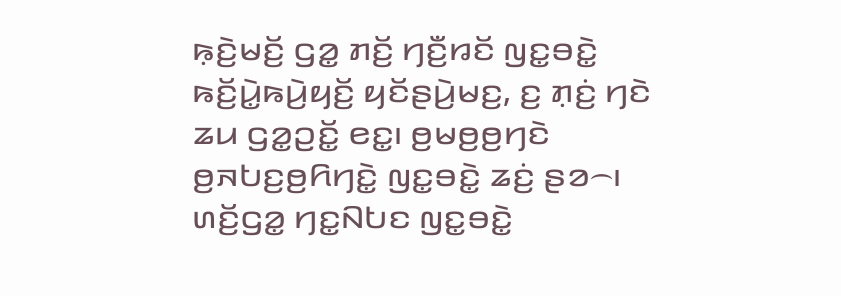ꤒ꤫ꤢꤧ꤬ꤗꤢꤩ꤬ ꤞꤤ꤭ ꤊꤢꤩ꤬ ꤚꤢꤪ꤬ꤙꤢꤩ ꤜꤢ꤭ꤋꤢꤧ꤭ ꤒꤢꤩ꤬ꤣꤧ꤭ꤒꤣꤧ꤬ꤟꤢꤩ꤬ ꤟꤢꤩꤔꤣꤧ꤬ꤗꤢ꤬, ꤢ꤬ ꤊ꤫ꤢꤦ꤬ ꤚꤢꤧ ꤘꤣ ꤞꤤ꤭ꤑꤢꤩ꤭ ꤕꤢ꤭꤯ ꤥ꤬ꤗꤥ꤬ꤥ꤬ꤚꤢꤧ ꤥ꤬ꤏꤝꤢ꤬ꤥ꤬ꤖꤚꤢꤧ꤭ ꤜꤢ꤭ꤋꤢꤧ꤭ ꤘꤢꤦ꤬ ꤔꤤ꤮꤯ ꤛꤢꤩ꤬ꤞꤤ꤭ ꤚꤢ꤭ꤡꤝꤢ ꤜꤢ꤭ꤋꤢꤧ꤭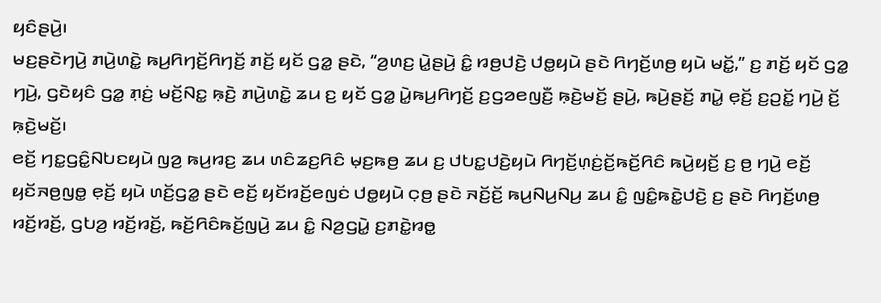ꤟꤢꤨꤔꤣꤧ꤬꤯
ꤗꤢ꤬ꤔꤢꤧꤚꤣꤧ꤬ ꤊꤣꤧ꤬ꤛꤢꤧ꤭ ꤒꤣ꤬ꤖꤚꤢꤩ꤬ꤖꤚꤢꤩ꤬ ꤊꤢꤩ꤬ ꤟꤢꤩ ꤞꤤ꤭ ꤔꤢꤧ, “ꤤ꤬ꤛꤢ꤬ ꤣꤧ꤭ꤔꤣꤧ꤬ ꤢꤨ꤭ ꤙꤥ꤬ꤓꤢꤧ꤬ ꤓꤥ꤭ꤟꤣꤧ ꤔꤢꤧ ꤖꤚꤢꤩ꤬ꤛꤥ꤬ ꤟꤣꤧ ꤗꤢꤩ꤭,” ꤢ꤬ ꤊꤢꤩ꤬ ꤟꤢꤩ ꤞꤤ꤭ ꤚꤣꤧ꤬, ꤞꤢꤧꤟꤢꤨ ꤞꤤ꤭ ꤊ꤫ꤢꤦ꤬ ꤗꤢꤩ꤬ꤡꤢ꤭ ꤒ꤫ꤢꤧ꤬ ꤊꤣꤧ꤬ꤛꤢꤧ꤭ ꤘꤣ ꤢ꤬ ꤟꤢꤩ ꤞꤤ꤭ ꤣꤧ꤭ꤒꤣ꤬ꤖꤚꤢꤩ꤬ ꤢ꤬ꤞꤤꤕꤜꤢꤪ꤬ ꤒ꤫ꤢꤧ꤬ꤗꤢꤩ꤬ ꤔꤣꤧ꤬, ꤒꤣꤧ꤬ꤔꤢꤩ꤬ ꤊꤣꤧ꤭ ꤕ꤫ꤢꤩ꤬ ꤢ꤬ꤑꤢꤩ꤭ ꤚꤣꤧ꤬ ꤢꤩ꤬ ꤒ꤫ꤢꤧ꤬ꤗꤢꤩ꤬꤯
ꤕꤢꤩ꤬ ꤚꤢ꤭ꤞꤢꤨ꤭ꤡꤝꤢꤟꤣꤧ ꤜꤤ꤬ ꤒꤣ꤬ꤙꤢ꤬ ꤘꤣ ꤛꤢꤨꤘꤢ꤬ꤖꤢꤨ ꤗ꤫ꤢ꤬ꤒꤥ꤬ ꤘꤣ ꤢ꤬ ꤓꤝꤢ꤭ꤓꤢꤧ꤬ꤟꤣꤧ ꤖꤚꤢꤩ꤬ꤛ꤫ꤢꤦ꤬ꤢꤩ꤬ꤒꤢꤩ꤬ꤖꤢꤨ ꤒꤣꤧ꤬ꤟꤢꤩ꤬ ꤢ꤬ ꤥ꤬ ꤚꤣꤧ꤬ ꤕꤢꤩ꤬ ꤟꤢꤩꤏꤥ꤬ꤜꤥ꤭ ꤕ꤫ꤢꤩ꤬ ꤟꤣꤧ ꤛꤢꤩ꤬ꤞꤤ꤭ ꤔꤢꤧ ꤕꤢꤩ꤬ ꤟꤢꤩꤙꤢꤩ꤬ꤕꤜꤢꤦ ꤓꤥ꤭ꤟꤣꤧ ꤍ꤫ꤥ꤬ ꤔꤢꤧ ꤏꤢꤩ꤬ꤢꤩ꤬ ꤒꤣ꤬ꤡꤣ꤬ꤡꤣ꤬ ꤘꤣ ꤢꤨ꤭ ꤜꤢꤨ꤭ꤒꤢꤧ꤭ꤓꤢꤧ꤬ ꤢ꤬ ꤔꤢꤧ ꤖꤚꤢꤩ꤬ꤛꤥ꤬ ꤙꤢꤩ꤬ꤙꤢꤩ꤬, ꤞꤝꤤ꤬ ꤙꤢꤩ꤬ꤙꤢꤩ꤬, ꤒꤢꤩ꤬ꤖꤢꤨꤒꤢꤩ꤬ꤜꤣꤧ꤬ ꤘꤣ ꤢꤨ꤭ ꤡꤤ꤬ꤞꤣꤧ꤭ ꤢ꤬ꤊꤢꤧ꤭ꤙꤥ꤭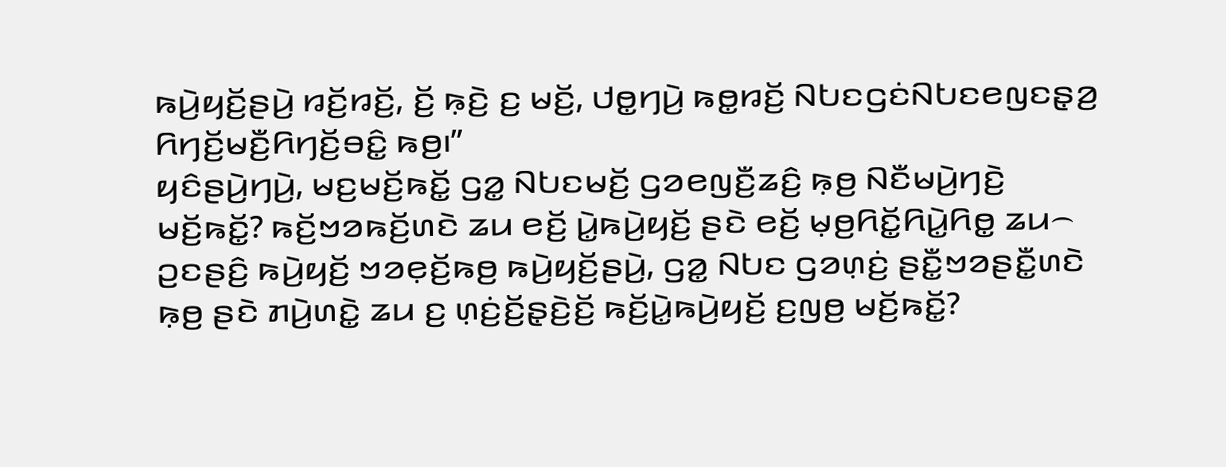ꤒꤣꤧ꤬ꤟꤢꤩ꤬ꤔꤣꤧ꤬ ꤙꤢꤩ꤬ꤙꤢꤩ꤬, ꤢꤩ꤬ ꤒ꤫ꤢꤧ꤬ ꤢ꤬ ꤗꤢꤩ꤬, ꤓꤥ꤭ꤚꤣꤧ꤬ ꤒꤥ꤭ꤙꤢꤩ꤬ ꤡꤝꤢꤞꤢꤦꤡꤝꤢꤕꤜꤢꤔ꤫ꤤ꤬ ꤖꤚꤢꤩ꤬ꤗꤢꤪ꤬ꤖꤚꤢꤩ꤬ꤋꤢꤨ꤭ ꤒꤥ꤬꤯”
ꤟꤢꤨꤔꤣꤧ꤬ꤚꤣꤧ꤬, ꤗꤢ꤬ꤗꤢꤩ꤬ꤒꤢꤩ꤭ ꤞꤤ꤭ ꤡꤝꤢꤗꤢꤩ꤬ ꤞꤤꤕꤜꤢꤪ꤬ꤘꤢꤨ꤬ ꤒ꤫ꤥ꤬ ꤡꤢꤪꤗꤣꤧ꤬ꤚꤢꤧ꤬ ꤗꤢꤩ꤬ꤒꤢꤩ꤭? ꤒꤢꤩ꤬ꤠꤤꤒꤢꤩ꤬ꤛꤢꤧ ꤘꤣ ꤕꤢꤩ꤬ ꤣꤧ꤭ꤒꤣꤧ꤬ꤟꤢꤩ꤬ ꤔꤢꤧ ꤕꤢꤩ꤬ ꤗ꤫ꤥ꤬ꤖꤢꤩ꤭ꤖꤣꤧ꤭ꤖꤥ꤭ ꤘꤣ꤮ ꤑꤢꤔꤢꤨ꤬ ꤒꤣꤧ꤬ꤟꤢꤩ꤬ ꤠꤤꤕ꤫ꤢꤩ꤬ꤒꤥ꤬ ꤒꤣꤧ꤬ꤟꤢꤩ꤬ꤔꤣꤧ꤬, ꤞꤤ꤭ ꤡꤝꤢ ꤞꤤꤛ꤫ꤢꤦ꤬ ꤔꤢꤪ꤭ꤠꤤꤔꤢꤪ꤭ꤛꤢꤧ ꤒ꤫ꤥ꤬ ꤔꤢꤧ ꤊꤣꤧ꤬ꤛꤢꤧ꤭ ꤘꤣ ꤢ꤬ ꤛ꤫ꤢꤦ꤬ꤢꤩ꤬ꤔ꤫ꤢꤧ꤬ꤢꤩ꤬ ꤒꤢꤩ꤬ꤣꤧ꤭ꤒꤣꤧ꤬ꤟꤢꤩ꤬ ꤢ꤬ꤜꤥ꤬ ꤗꤢꤩ꤬ꤒꤢꤩ꤭?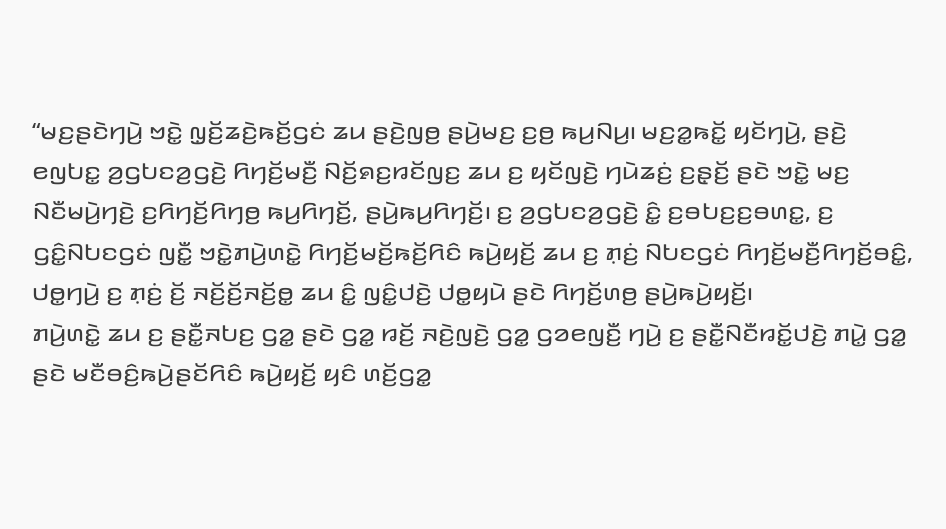“ꤗꤢ꤬ꤔꤢꤧꤚꤣꤧ꤬ ꤠꤢꤧ꤭ ꤜ꤫ꤢꤩ꤬ꤘꤢꤧ꤬ꤒꤢꤩ꤬ꤞꤢꤦ ꤘꤣ ꤔꤢꤧ꤬ꤜꤥ꤬ ꤔꤣꤧ꤬ꤗꤢ꤬ ꤢ꤬ꤥ꤬ ꤒꤣ꤬ꤡꤣ꤬꤯ ꤗꤢ꤬ꤤ꤭ꤒꤢꤩ꤭ ꤟꤢꤩꤚꤣꤧ꤬, ꤔꤢꤧ꤬ ꤕꤜꤝꤢ꤭ ꤤ꤬ꤞꤝꤢꤤ꤬ꤞꤢꤧ꤬ ꤖꤚꤢꤩ꤬ꤗꤢꤪ꤬ ꤡꤢꤩ꤬ꤎꤢ꤬ꤙꤢꤩꤜꤢ꤬ ꤘꤣ ꤢ꤬ ꤟꤢꤩꤜꤢꤧ꤬ ꤚꤣꤧꤘꤢꤦ꤬ ꤢ꤬ꤔ꤫ꤢꤩ꤬ ꤔꤢꤧ ꤠꤢꤧ꤭ ꤗꤢ꤬ ꤡꤢꤪꤗꤣꤧ꤬ꤚꤢꤧ꤬ ꤢ꤬ꤖꤚꤢꤩ꤬ꤖꤚꤥ꤬ ꤒꤣ꤬ꤖꤚꤢꤩ꤬, ꤔꤣꤧ꤬ꤒꤣ꤬ꤖꤚꤢꤩ꤬꤯ ꤢ꤬ ꤤ꤬ꤞꤝꤢꤤ꤬ꤞꤢꤧ꤬ ꤢꤨ꤭ ꤢ꤬ꤋꤝꤢ꤬ꤢ꤬ꤋꤛꤢ꤭, ꤢ꤬ ꤞꤢꤨ꤭ꤡꤝꤢꤞꤢꤦ ꤜꤢꤪ꤭ ꤠꤢꤧ꤭ꤊꤣꤧ꤬ꤛꤢꤧ꤭ ꤖꤚꤢꤩ꤬ꤗꤢꤩ꤬ꤒꤢꤩ꤬ꤖꤢꤨ ꤒꤣꤧ꤬ꤟꤢꤩ꤬ ꤘꤣ ꤢ꤬ ꤊ꤫ꤢꤦ꤬ ꤡꤝꤢꤞꤢꤦ ꤖꤚꤢꤩ꤬ꤗꤢꤪ꤬ꤖꤚꤢꤩ꤬ꤋꤢꤨ꤭, ꤓꤥ꤭ꤚꤣꤧ꤬ ꤢ꤬ ꤊ꤫ꤢꤦ꤬ ꤢꤩ꤬ ꤏꤢꤩ꤬ꤢꤩ꤬ꤏꤢꤩ꤬ꤥ꤭ ꤘꤣ ꤢꤨ꤭ ꤜꤢꤨ꤭ꤓꤢꤧ꤬ ꤓꤥ꤭ꤟꤣꤧ ꤔꤢꤧ ꤖꤚꤢꤩ꤬ꤛꤥ꤬ ꤔꤣꤧ꤬ꤒꤣꤧ꤬ꤟꤢꤩ꤬꤯
ꤊꤣꤧ꤬ꤛꤢꤧ꤭ ꤘꤣ ꤢ꤬ ꤔꤢꤪ꤭ꤏꤝꤢ꤬ ꤞꤤ꤭ ꤔꤢꤧ ꤞꤤ꤭ ꤙꤢꤩ꤬ ꤏꤢꤧ꤬ꤜꤢꤧ꤬ ꤞꤤ꤭ ꤞꤤꤕꤜꤢꤪ꤬ ꤚꤣꤧ꤬ ꤢ꤬ ꤔꤢꤪ꤭ꤡꤢꤪꤙꤢꤩ꤭ꤓꤢꤧ꤬ ꤊꤣꤧ꤭ ꤞꤤ꤭ ꤔꤢꤧ ꤗꤢꤪꤋꤢꤨ꤬ꤒꤣꤧ꤬ꤔꤢꤩꤖꤢꤨ ꤒꤣꤧ꤬ꤟꤢꤩ꤬ ꤟꤢꤨ ꤛꤢꤩ꤬ꤞꤤ꤭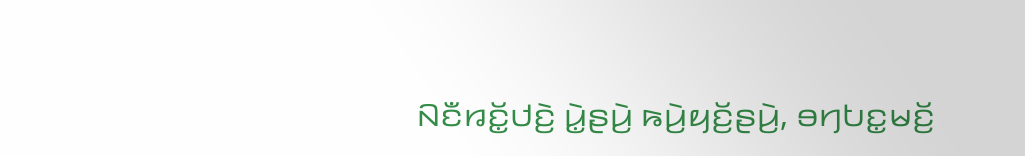ꤡꤢꤪꤙꤢꤩ꤭ꤓꤢꤧ꤬ ꤣꤧ꤭ꤔꤣꤧ꤬ ꤒꤣꤧ꤬ꤟꤢꤩ꤬ꤔꤣꤧ꤬, ꤋꤚꤝꤢ꤭ꤗꤢꤩ꤬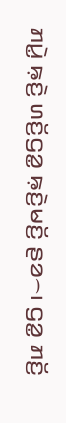ꤊꤣꤧ꤭ ꤒ꤫ꤢꤧ꤬ ꤛꤢꤩ꤬ꤞꤤ꤭ ꤒ꤫ꤢꤧ꤬ꤗꤢꤩ꤬ ꤔꤤ꤮꤯ ꤞꤤ꤭ ꤊꤢꤩ꤬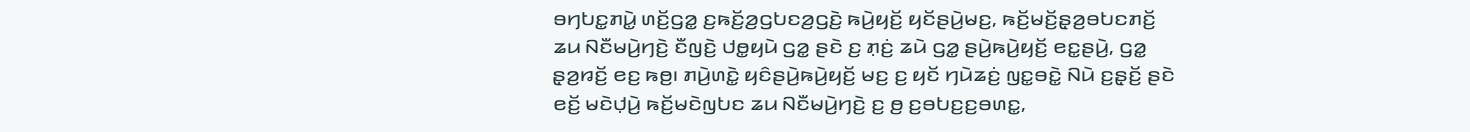ꤋꤚꤝꤢ꤭ꤊꤣꤧ꤭ ꤛꤢꤩ꤬ꤞꤤ꤭ ꤢ꤬ꤒꤢꤩ꤬ꤤ꤬ꤞꤝꤢꤤ꤬ꤞꤢꤧ꤬ ꤒꤣꤧ꤬ꤟꤢꤩ꤬ ꤟꤢꤩꤔꤣꤧ꤬ꤗꤢ꤬, ꤒꤢꤩ꤬ꤗꤢꤩ꤬ꤔ꤫ꤤ꤬ꤋꤝꤢꤊꤢꤩ꤬ ꤘꤣ ꤡꤢꤪꤗꤣꤧ꤬ꤚꤢꤧ꤬ ꤢꤪꤜꤢꤧ꤬ ꤓꤥ꤭ꤟꤣꤧ ꤞꤤ꤭ ꤔꤢꤧ ꤢ꤬ ꤊ꤫ꤢꤦ꤬ ꤘꤣꤧ ꤞꤤ꤭ ꤔꤣꤧ꤬ꤒꤣꤧ꤬ꤟꤢꤩ꤬ ꤕꤢ꤭ꤔꤣꤧ꤬, ꤞꤤ꤭ ꤔ꤫ꤤ꤬ꤙꤢꤩ꤬ ꤕꤢ꤬ ꤒꤥ꤬꤯ ꤊꤣꤧ꤬ꤛꤢꤧ꤭ ꤟꤢꤨꤔꤣꤧ꤬ꤒꤣꤧ꤬ꤟꤢꤩ꤬ ꤗꤢ꤬ ꤢ꤬ ꤟꤢꤩ ꤚꤣꤧꤘꤢꤦ꤬ ꤜꤢ꤭ꤋꤢꤧ꤭ ꤡꤣꤧ ꤢ꤬ꤔ꤫ꤢꤩ꤬ ꤔꤢꤧ ꤕꤢꤩ꤬ ꤗꤢꤧꤓ꤫ꤣꤧ꤬ ꤒꤢꤩ꤬ꤗꤢꤧꤜꤝꤢ ꤘꤣ ꤡꤢꤪꤗꤣꤧ꤬ꤚꤢꤧ꤬ ꤢ꤬ ꤥ꤬ ꤢ꤬ꤋꤝꤢ꤬ꤢ꤬ꤋꤛꤢ꤭,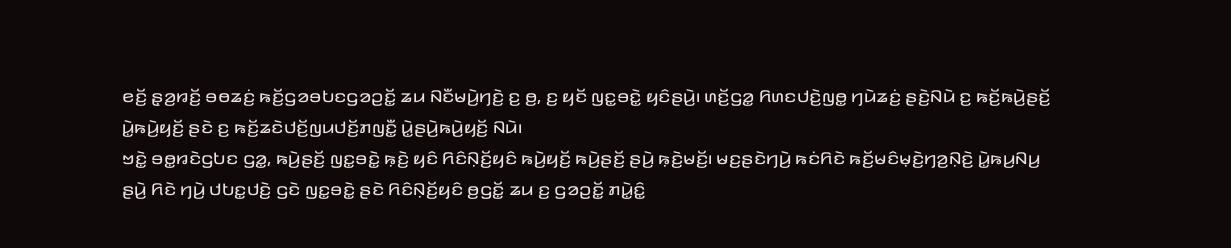ꤕꤢꤩ꤬ ꤔ꤫ꤤ꤬ꤙꤢꤩ꤬ ꤋꤥꤘꤢꤦ꤬ ꤒꤢꤩ꤬ꤞꤤꤋꤝꤢꤞꤤꤑꤢꤩ꤭ ꤘꤣ ꤡꤢꤪꤗꤣꤧ꤬ꤚꤢꤧ꤬ ꤢ꤬ ꤥ꤬, ꤢ꤬ ꤟꤢꤩ ꤜꤢ꤭ꤋꤢꤧ꤭ ꤟꤢꤨꤔꤣꤧ꤬꤯ ꤛꤢꤩ꤬ꤞꤤ꤭ ꤖꤛꤢꤓꤢꤧ꤬ꤜꤥ꤭ ꤚꤣꤧꤘꤢꤦ꤬ ꤔꤢꤧ꤬ꤡꤣꤧ ꤢ꤬ ꤒꤢꤩ꤬ꤒꤣꤧ꤬ꤔꤢꤩ꤬ ꤣꤧ꤭ꤒꤣꤧ꤬ꤟꤢꤩ꤬ ꤔꤢꤧ ꤢ꤬ ꤒꤢꤩ꤬ꤘꤢꤧꤓꤢꤩ꤬ꤜꤣꤓꤢꤩ꤬ꤊꤜꤢꤪ꤭ ꤣꤧ꤭ꤔꤣꤧ꤬ꤒꤣꤧ꤬ꤟꤢꤩ꤬ ꤡꤣꤧ꤯
ꤠꤢꤧ꤭ ꤋꤥ꤭ꤙꤢꤧꤞꤝꤢ ꤞꤤ꤭, ꤒꤣꤧ꤬ꤔꤢꤩ꤬ ꤜꤢ꤭ꤋꤢꤧ꤭ ꤒ꤫ꤢꤧ꤬ ꤟꤢꤨ ꤖꤢꤨꤡ꤫ꤢꤩ꤬ꤟꤢꤨ ꤒꤣꤧ꤬ꤟꤢꤩ꤬ ꤒꤣꤧ꤬ꤔꤢꤩ꤬ ꤔꤣꤧ꤬ ꤒ꤫ꤢꤧ꤬ꤗꤢꤩ꤬꤯ ꤗꤢ꤬ꤔꤢꤧꤚꤣꤧ꤬ ꤒꤢꤦꤖꤢꤧ ꤒꤢꤩ꤬ꤗꤢꤨꤗ꤫ꤢꤧ꤬ꤚꤤ꤬ꤡ꤫ꤢꤧ꤬ ꤣꤧ꤭ꤒꤣ꤬ꤡꤣ꤬ ꤔꤣꤧ꤬ ꤖꤢꤧ ꤚꤣꤧ꤬ ꤓꤝꤢ꤭ꤓꤢꤧ꤬ ꤞꤢꤧ ꤜꤢ꤭ꤋꤢꤧ꤭ ꤔꤢꤧ ꤖꤢꤨꤡ꤫ꤢꤩ꤬ꤟꤢꤨ ꤥ꤬ꤞꤢꤩ꤭ ꤘꤣ ꤢ꤬ ꤞꤤꤑꤢꤩ꤭ ꤊꤣꤧ꤭ꤢꤨ꤭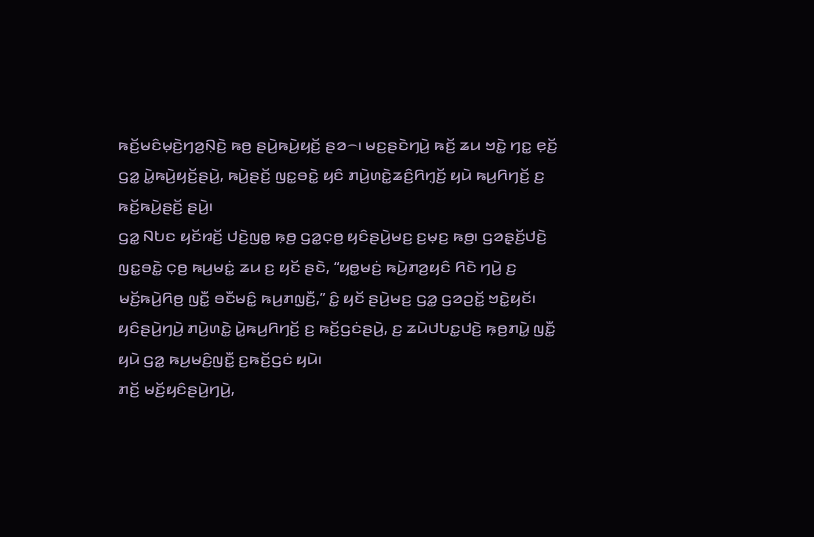ꤒꤢꤩ꤬ꤗꤢꤨꤗ꤫ꤢꤧ꤬ꤚꤤ꤬ꤡ꤫ꤢꤧ꤬ ꤒꤥ꤬ ꤔꤣꤧ꤬ꤒꤣꤧ꤬ꤟꤢꤩ꤬ ꤔꤤ꤮꤯ ꤗꤢ꤬ꤔꤢꤧꤚꤣꤧ꤬ ꤒꤢꤩ꤬ ꤘꤣ ꤠꤢꤧ꤭ ꤚꤢ꤭ ꤕ꤫ꤢꤩ꤬ ꤞꤤ꤭ ꤣꤧ꤭ꤒꤣꤧ꤬ꤟꤢꤩ꤬ꤔꤣꤧ꤬, ꤒꤣꤧ꤬ꤔꤢꤩ꤬ ꤜꤢ꤭ꤋꤢꤧ꤭ ꤟꤢꤨ ꤊꤣꤧ꤬ꤛꤢꤧ꤭ꤘꤢꤨ꤬ꤖꤚ꤫ꤢꤩ꤬ ꤟꤣꤧ ꤒꤣ꤬ꤖꤚꤢꤩ꤬ ꤢ꤬ ꤒꤢꤩ꤬ꤒꤣꤧ꤬ꤔꤢꤩ꤬ ꤔꤣꤧ꤬꤯
ꤞꤤ꤭ ꤡꤝꤢ ꤟꤢꤩꤙꤢꤩ꤬ ꤓꤢꤧ꤬ꤜꤥ꤭ ꤒ꤫ꤥ꤬ ꤞꤤ꤭ꤍ꤫ꤥ꤬ ꤟꤢꤨꤔꤣꤧ꤬ꤗꤢ꤬ ꤢ꤬ꤗ꤫ꤢ꤬ ꤒꤥ꤬꤯ ꤞꤤꤔ꤫ꤢꤩ꤬ꤓꤢꤧ꤬ ꤜꤢ꤭ꤋꤢꤧ꤭ ꤍ꤫ꤥ꤬ ꤒꤣ꤬ꤗꤢꤦ꤭ ꤘꤣ ꤢ꤬ ꤟꤢꤩ ꤔꤢꤧ, “ꤟꤥ꤭ꤗꤢꤦ꤬ ꤒꤣꤧ꤬ꤊꤤ꤬ꤟꤢꤨ ꤖꤢꤧ ꤚꤣꤧ꤬ ꤢ꤬ ꤗꤢꤩ꤬ꤒꤣꤧ꤬ꤖꤥ꤬ ꤜꤢꤪ꤭ ꤋꤢꤪꤗꤢꤨ꤭ ꤒꤣ꤬ꤊꤜ꤫ꤢꤪ꤬,” ꤢꤨ꤭ ꤟꤢꤩ ꤔꤣꤧ꤬ꤗꤢ꤬ ꤞꤤ꤭ ꤞꤤꤑꤢꤩ꤭ ꤠꤢꤧ꤭ꤟꤢꤩ꤯ ꤟꤢꤨꤔꤣꤧ꤬ꤚꤣꤧ꤬ ꤊꤣꤧ꤬ꤛꤢꤧ꤭ ꤣꤧ꤭ꤒꤣ꤬ꤖꤚꤢꤩ꤬ ꤢ꤬ ꤒꤢꤩ꤬ꤞꤢꤦꤔꤣꤧ꤬, ꤢ꤬ ꤘꤣꤧꤓꤝꤢ꤭ꤓꤢꤧ꤬ ꤒ꤫ꤥ꤬ꤊꤣꤧ꤭ ꤜꤢꤪ꤭ ꤟꤣꤧ ꤞꤤ꤭ ꤒꤣ꤬ꤗꤢꤨ꤬ꤜꤢꤪ꤭ ꤢ꤬ꤒꤢꤩ꤬ꤞꤢꤦ ꤟꤣꤧ꤯
ꤊꤢꤩ꤬ ꤗꤢꤩ꤬ꤟꤢꤨꤔꤣꤧ꤬ꤚꤣꤧ꤬,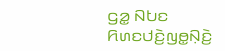ꤞꤤ꤭ ꤡꤝꤢ ꤖꤛꤢꤓꤢꤧ꤬ꤜꤥ꤭ꤡ꤫ꤢꤧ꤬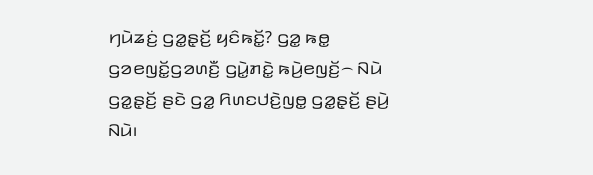ꤚꤣꤧꤘꤢꤦ꤬ ꤞꤤ꤭ꤔ꤫ꤢꤩ꤬ ꤟꤢꤨꤒꤢꤩ꤭? ꤞꤤ꤭ ꤒꤥ꤭ ꤞꤤꤕꤜꤢꤩ꤭ꤞꤤꤛꤢꤪ꤬ ꤞꤣꤧ꤭ꤊꤢꤧ꤭ ꤒꤣꤧ꤬ꤕꤜꤢꤩ꤬꤮ ꤡꤣꤧ ꤞꤤ꤭ꤔ꤫ꤢꤩ꤬ ꤔꤢꤧ ꤞꤤ꤭ ꤖꤛꤢꤓꤢꤧ꤬ꤜꤥ꤭ ꤞꤤ꤭ꤔ꤫ꤢꤩ꤬ ꤔꤣꤧ꤬ ꤡꤣꤧ꤯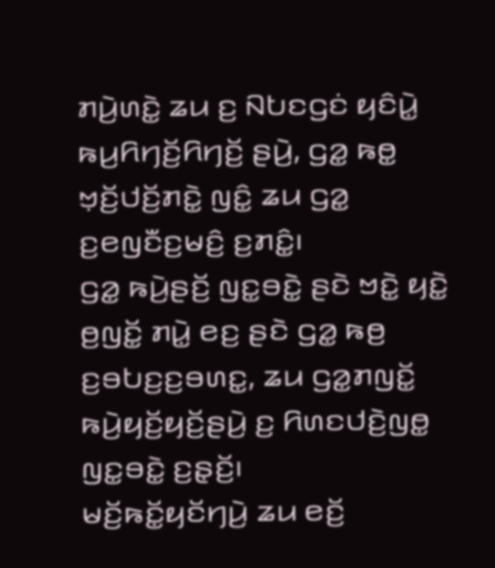ꤊꤣꤧ꤬ꤛꤢꤧ꤭ ꤘꤣ ꤢ꤬ ꤡꤝꤢꤞꤢꤦ ꤟꤢꤨꤣꤧ꤭ ꤒꤣ꤬ꤖꤚꤢꤩ꤬ꤖꤚꤢꤩ꤬ ꤔꤣꤧ꤬, ꤞꤤ꤭ ꤒꤥ꤭ ꤠ꤫ꤢꤩ꤬ꤓꤢꤩ꤬ꤊꤢꤧ꤭ ꤜꤢꤨ꤭ ꤘꤣ ꤞꤤ꤭ ꤢ꤬ꤕꤜꤢꤪꤢ꤬ꤗꤢꤨ꤬ ꤢ꤬ꤊꤢꤨ꤭꤯
ꤞꤤ꤭ ꤒꤣꤧ꤬ꤔꤢꤩ꤬ ꤜꤢ꤭ꤋꤢꤧ꤭ ꤔꤢꤧ ꤠꤢꤧ꤭ ꤟꤢꤧ꤭ ꤥ꤬ꤜꤢꤩ꤭ ꤊꤣꤧ꤭ ꤕꤢ꤬ ꤔꤢꤧ ꤞꤤ꤭ ꤒꤥ꤬ ꤢ꤬ꤋꤝꤢ꤬ꤢ꤬ꤋꤛꤢ꤭, ꤘꤣ ꤞꤤ꤭ꤊꤜꤢꤩ꤭ ꤒꤣꤧ꤬ꤟꤢꤩ꤬ꤟꤢꤩ꤬ꤔꤣꤧ꤬ ꤢ꤬ ꤖꤛꤢꤓꤢꤧ꤬ꤜꤥ꤭ ꤜꤢ꤭ꤋꤢꤧ꤭ ꤢ꤬ꤔ꤫ꤢꤩ꤬꤯
ꤗꤢꤩ꤬ꤒꤢꤩ꤭ꤟꤢꤩꤚꤣꤧ꤬ ꤘꤣ ꤕꤢꤩ꤬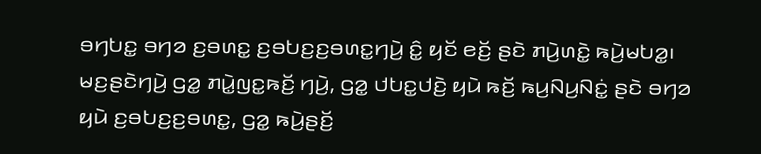ꤋꤚꤝꤢ꤭ ꤋꤚꤤ ꤢ꤬ꤋꤛꤢ꤭ ꤢ꤬ꤋꤝꤢ꤬ꤢ꤬ꤋꤛꤢ꤭ꤚꤣꤧ꤬ ꤢꤨ꤭ ꤟꤢꤩ ꤕꤢꤩ꤬ ꤔꤢꤧ ꤊꤣꤧ꤬ꤛꤢꤧ꤭ ꤒꤣꤧ꤬ꤗꤝꤤ꤭꤯ ꤗꤢ꤬ꤔꤢꤧꤚꤣꤧ꤬ ꤞꤤ꤭ ꤊꤣꤧ꤭ꤜꤢ꤭ꤒꤢꤩ꤬ ꤚꤣꤧ꤬, ꤞꤤ꤭ ꤓꤝꤢ꤭ꤓꤢꤧ꤬ ꤟꤣꤧ ꤒꤢꤩ꤬ ꤒꤣ꤬ꤡꤣ꤬ꤡꤢꤦ꤭ ꤔꤢꤧ ꤋꤚꤤ ꤟꤣꤧ ꤢ꤬ꤋꤝꤢ꤬ꤢ꤬ꤋꤛꤢ꤭, ꤞꤤ꤭ ꤒꤣꤧ꤬ꤔꤢꤩ꤬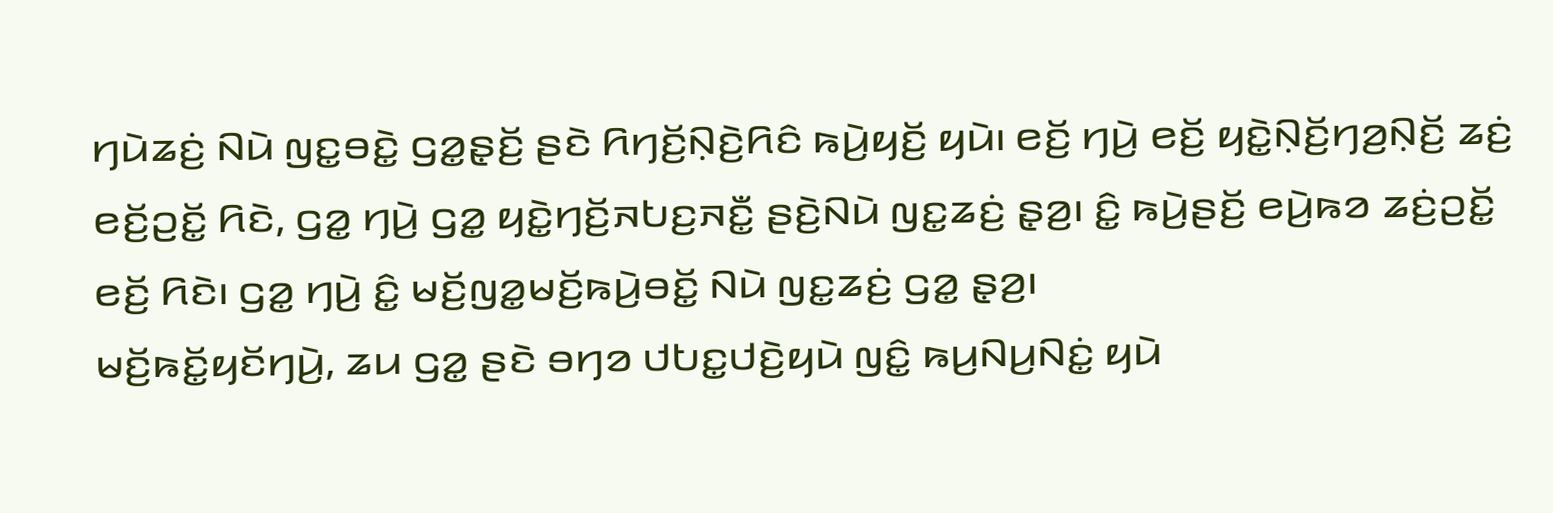ꤚꤣꤧꤘꤢꤦ꤬ ꤡꤣꤧ ꤜꤢ꤭ꤋꤢꤧ꤭ ꤞꤤ꤭ꤔ꤫ꤢꤩ꤬ ꤔꤢꤧ ꤖꤚꤢꤩ꤬ꤡ꤫ꤢꤧ꤬ꤖꤢꤨ ꤒꤣꤧ꤬ꤟꤢꤩ꤬ ꤟꤣꤧ꤯ ꤕꤢꤩ꤬ ꤚꤣꤧ꤬ ꤕꤢꤩ꤬ ꤟꤢꤧ꤭ꤡ꤫ꤢꤩ꤬ꤚꤤ꤬ꤡ꤫ꤢꤩ꤬ ꤘꤢꤦ꤬ ꤕꤢꤩ꤬ꤑꤢꤩ꤭ ꤖꤢꤧ, ꤞꤤ꤭ ꤚꤣꤧ꤬ ꤞꤤ꤭ ꤟꤢꤧ꤭ꤚꤢꤩ꤬ꤏꤝꤢ꤬ꤏꤢꤪ꤭ ꤔꤢꤧ꤬ꤡꤣꤧ ꤜꤢ꤭ꤘꤢꤦ꤬ ꤔ꤫ꤤ꤬꤯ ꤢꤨ꤭ ꤒꤣꤧ꤬ꤔꤢꤩ꤬ ꤕꤣꤧ꤬ꤒꤤ ꤘꤢꤦ꤬ꤑꤢꤩ꤭ ꤕꤢꤩ꤬ ꤖꤢꤧ꤯ ꤞꤤ꤭ ꤚꤣꤧ꤬ ꤢꤨ꤭ ꤗꤢꤩ꤬ꤜꤤ꤭ꤗꤢꤩ꤬ꤒꤣꤧ꤬ꤋꤢꤩ꤭ ꤡꤣꤧ ꤜꤢ꤭ꤘꤢꤦ꤬ ꤞꤤ꤭ ꤔ꤫ꤤ꤬꤯
ꤗꤢꤩ꤬ꤒꤢꤩ꤭ꤟꤢꤩꤚꤣꤧ꤬, ꤘꤣ ꤞꤤ꤭ ꤔꤢꤧ ꤋꤚꤤ ꤓꤝꤢ꤭ꤓꤢꤧ꤬ꤟꤣꤧ ꤜꤢꤨ꤭ ꤒꤣ꤬ꤡꤣ꤬ꤡꤢꤦ꤭ ꤟꤣꤧ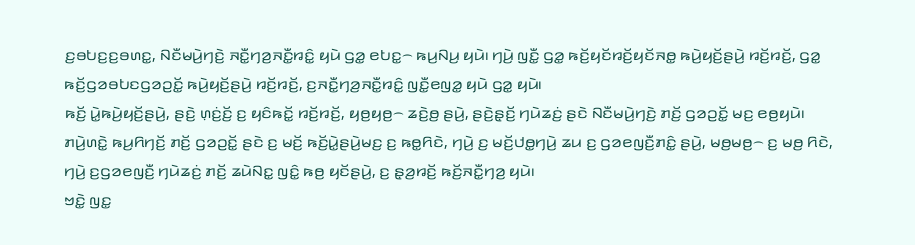ꤢ꤬ꤋꤝꤢ꤬ꤢ꤬ꤋꤛꤢ꤭, ꤡꤢꤪꤗꤣꤧ꤬ꤚꤢꤧ꤬ ꤏꤢꤪ꤭ꤚꤤ꤬ꤏꤢꤪ꤭ꤙꤢꤨ꤭ ꤟꤣꤧ ꤞꤤ꤭ ꤕꤝꤢ꤭꤮ ꤒꤣ꤬ꤡꤣ꤬ ꤟꤣꤧ꤯ ꤚꤣꤧ꤬ ꤜꤢꤪ꤭ ꤞꤤ꤭ ꤒꤢꤩ꤬ꤟꤢꤩꤙꤢꤩ꤬ꤟꤢꤩꤏꤥ꤭ ꤒꤣꤧ꤬ꤟꤢꤩ꤬ꤔꤣꤧ꤬ ꤙꤢꤩ꤬ꤙꤢꤩ꤬, ꤞꤤ꤭ ꤒꤢꤩ꤬ꤞꤤꤋꤝꤢꤞꤤꤑꤢꤩ꤭ ꤒꤣꤧ꤬ꤟꤢꤩ꤬ꤔꤣꤧ꤬ ꤙꤢꤩ꤬ꤙꤢꤩ꤬, ꤢ꤬ꤏꤢꤪ꤭ꤚꤤ꤬ꤏꤢꤪ꤭ꤙꤢꤨ꤭ ꤜꤢꤪ꤭ꤕꤜꤤ꤭ ꤟꤣꤧ ꤞꤤ꤭ ꤟꤣꤧ꤯
ꤒꤢꤩ꤬ ꤣꤧ꤭ꤒꤣꤧ꤬ꤟꤢꤩ꤬ꤔꤣꤧ꤬, ꤔꤢꤧ꤬ ꤛ꤫ꤢꤦ꤬ꤢꤩ꤬ ꤢ꤬ ꤟꤢꤨꤒꤢꤩ꤭ ꤙꤢꤩ꤬ꤙꤢꤩ꤬, ꤟꤥ꤬ꤟꤥ꤬꤮ ꤘꤢꤧ꤬ꤥ꤬ ꤔꤣꤧ꤬, ꤔꤢꤧ꤬ꤔ꤫ꤢꤩ꤬ ꤚꤣꤧꤘꤢꤦ꤬ ꤔꤢꤧ ꤡꤢꤪꤗꤣꤧ꤬ꤚꤢꤧ꤬ ꤊꤢꤩ꤬ ꤞꤤꤑꤢꤩ꤭ ꤗꤢ꤬ ꤕꤥ꤬ꤟꤣꤧ꤯ ꤊꤣꤧ꤬ꤛꤢꤧ꤭ ꤒꤣ꤬ꤖꤚꤢꤩ꤬ ꤊꤢꤩ꤬ ꤞꤤꤑꤢꤩ꤭ ꤔꤢꤧ ꤢ꤬ ꤗꤢꤩ꤬ ꤒꤢꤩ꤬ꤣꤧ꤭ꤔꤣꤧ꤬ꤗꤢ꤬ ꤢ꤬ ꤒꤥ꤭ꤖꤢꤧ, ꤚꤣꤧ꤬ ꤢ꤬ ꤗꤢꤩ꤬ꤓꤥ꤭ꤚꤣꤧ꤬ ꤘꤣ ꤢ꤬ ꤞꤤꤕꤜꤢꤪ꤬ꤊꤢꤨ꤭ ꤔꤣꤧ꤬, ꤗꤥ꤬ꤗꤥ꤬꤮ ꤢ꤬ ꤗꤥ꤬ ꤖꤢꤧ, ꤚꤣꤧ꤬ ꤢ꤬ꤞꤤꤕꤜꤢꤪ꤬ ꤚꤣꤧꤘꤢꤦ꤬ ꤊꤢꤩ꤬ ꤘꤣꤧꤡꤢ꤭ ꤜꤢꤨ꤭ ꤒꤥ꤬ ꤟꤢꤩꤔꤣꤧ꤬, ꤢ꤬ ꤔ꤫ꤤ꤬ꤙꤢꤩ꤬ ꤒꤢꤩ꤬ꤏꤢꤪ꤭ꤚꤤ꤬ ꤟꤣꤧ꤯
ꤠꤢꤧ꤭ ꤜꤢ꤭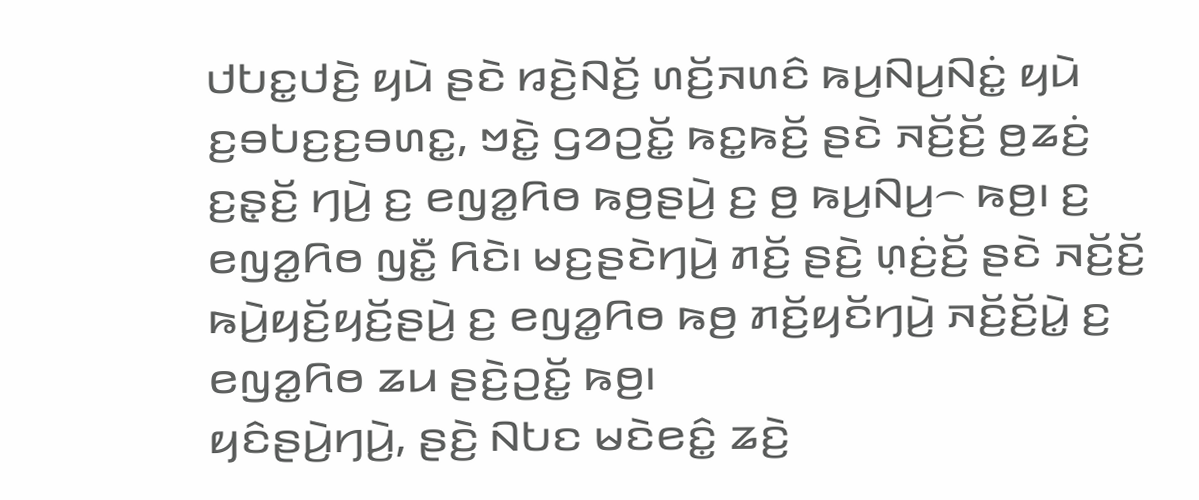ꤓꤝꤢ꤭ꤓꤢꤧ꤬ ꤟꤣꤧ ꤔꤢꤧ ꤙꤢꤧ꤬ꤡꤢꤩ꤬ ꤛꤢꤩ꤬ꤏꤛꤢꤨ ꤒꤣ꤬ꤡꤣ꤬ꤡꤢꤦ꤭ ꤟꤣꤧ ꤢ꤬ꤋꤝꤢ꤬ꤢ꤬ꤋꤛꤢ꤭, ꤠꤢꤧ꤭ ꤞꤤꤑꤢꤩ꤭ ꤒꤢ꤭ꤒꤢꤩ꤬ ꤔꤢꤧ ꤏꤢꤩ꤬ꤢꤩ꤬ ꤥ꤬ꤘꤢꤦ꤬ ꤢ꤬ꤔ꤫ꤢꤩ꤬ ꤚꤣꤧ꤬ ꤢ꤬ ꤕꤜꤤ꤭ꤖꤥ ꤒꤥ꤬ꤔꤣꤧ꤬ ꤢ꤬ ꤥ꤬ ꤒꤣ꤬ꤡꤣ꤬꤮ ꤒꤥ꤬꤯ ꤢ꤬ ꤕꤜꤤ꤭ꤖꤥ ꤜꤢꤪ꤭ ꤖꤢꤧ꤯ ꤗꤢ꤬ꤔꤢꤧꤚꤣꤧ꤬ ꤊꤢꤩ꤬ ꤔꤢꤧ꤬ ꤛ꤫ꤢꤦ꤬ꤢꤩ꤬ ꤔꤢꤧ ꤏꤢꤩ꤬ꤢꤩ꤬ ꤒꤣꤧ꤬ꤟꤢꤩ꤬ꤟꤢꤩ꤬ꤔꤣꤧ꤬ ꤢ꤬ ꤕꤜꤤ꤭ꤖꤥ ꤒꤥ꤬ ꤊꤢꤩ꤬ꤟꤢꤩꤚꤣꤧ꤬ ꤏꤢꤩ꤬ꤢꤩ꤬ꤣꤧ꤭ ꤢ꤬ ꤕꤜꤤ꤭ꤖꤥ ꤘꤣ ꤔꤢꤧ꤬ꤑꤢꤩ꤭ ꤒꤥ꤬꤯
ꤟꤢꤨꤔꤣꤧ꤬ꤚꤣꤧ꤬, ꤔꤢꤧ꤬ ꤡꤝꤢ ꤗꤢꤧꤕꤢꤨ꤭ ꤘꤢꤧ꤬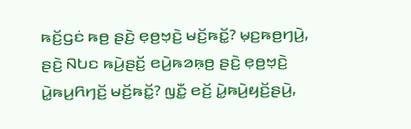ꤒꤢꤩ꤬ꤞꤢꤦ ꤒꤥ꤬ ꤔꤢꤧ꤬ ꤕ꤫ꤥ꤬ꤠ꤫ꤢꤧ꤬ ꤗꤢꤩ꤬ꤒꤢꤩ꤭? ꤗ꤫ꤢ꤬ꤒꤥ꤬ꤚꤣꤧ꤬, ꤔꤢꤧ꤬ ꤡꤝꤢ ꤒꤣꤧ꤬ꤔꤢꤩ꤬ ꤕꤣꤧ꤬ꤒꤤꤒ꤫ꤥ꤬ ꤔꤢꤧ꤬ ꤕ꤫ꤥ꤬ꤠ꤫ꤢꤧ꤬ ꤣꤧ꤭ꤒꤣ꤬ꤖꤚꤢꤩ꤬ ꤗꤢꤩ꤬ꤒꤢꤩ꤭? ꤜꤢꤪ꤭ ꤕꤢꤩ꤬ ꤣꤧ꤭ꤒꤣꤧ꤬ꤟꤢꤩ꤬ꤔꤣꤧ꤬,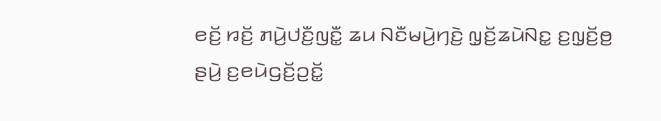ꤕꤢꤩ꤬ ꤙꤢꤩ꤬ ꤊꤣꤧ꤬ꤓꤢꤪ꤬ꤜꤢꤪ꤭ ꤘꤣ ꤡꤢꤪꤗꤣꤧ꤬ꤚꤢꤧ꤬ ꤜ꤫ꤢꤩ꤬ꤘꤣꤧꤡꤢ꤭ ꤢ꤬ꤜ꤫ꤢꤩ꤬ꤥ꤬ ꤔꤣꤧ꤬ ꤢ꤬ꤕꤣꤧꤞꤢꤩ꤬ꤑꤢꤩ꤭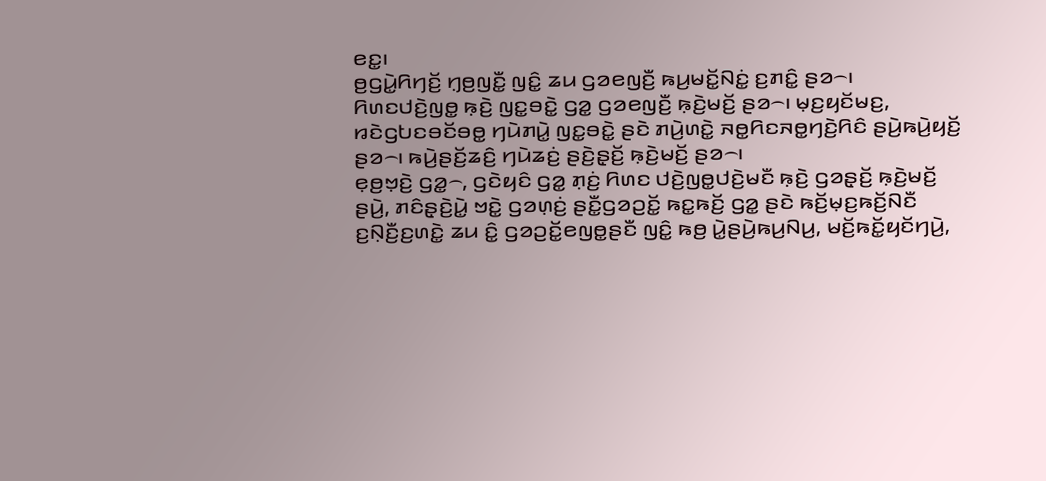ꤕꤢ꤭꤯
ꤥ꤬ꤞꤣꤧ꤭ꤖꤚꤢꤩ꤬ ꤚ꤫ꤥ꤬ꤜꤢꤪ꤭ ꤜꤢꤨ꤭ ꤘꤣ ꤞꤤꤕꤜꤢꤪ꤬ ꤒꤣ꤬ꤗꤢꤩ꤭ꤡꤢꤦ꤭ ꤢ꤬ꤊꤢꤨ꤭ ꤔꤤ꤮꤯ ꤖꤛꤢꤓꤢꤧ꤬ꤜꤥ꤭ ꤒ꤫ꤢꤧ꤬ ꤜꤢ꤭ꤋꤢꤧ꤭ ꤞꤤ꤭ ꤞꤤꤕꤜꤢꤪ꤬ ꤒ꤫ꤢꤧ꤬ꤗꤢꤩ꤬ ꤔꤤ꤮꤯ ꤗ꤫ꤢ꤬ꤟꤢꤩꤗꤢ꤬, ꤙꤢꤧꤞꤝꤢꤋꤢꤩꤋꤥ꤭ ꤚꤣꤧꤊꤣꤧ꤭ ꤜꤢ꤭ꤋꤢꤧ꤭ ꤔꤢꤧ ꤊꤣꤧ꤬ꤛꤢꤧ꤭ ꤏꤥ꤭ꤖꤢꤏꤥ꤭ꤚꤢꤧ꤬ꤖꤢꤨ ꤔꤣꤧ꤬ꤒꤣꤧ꤬ꤟꤢꤩ꤬ ꤔꤤ꤮꤯ ꤒꤣꤧ꤬ꤔꤢꤩ꤬ꤘꤢꤨ꤬ ꤚꤣꤧꤘꤢꤦ꤬ ꤔꤢꤧ꤬ꤔ꤫ꤢꤩ꤬ ꤒ꤫ꤢꤧ꤬ꤗꤢꤩ꤬ ꤔꤤ꤮꤯
ꤕ꤫ꤥ꤬ꤠ꤫ꤢꤧ꤬ ꤞꤤ꤭꤮, ꤞꤢꤧꤟꤢꤨ ꤞꤤ꤭ ꤊ꤫ꤢꤦ꤬ ꤖꤛꤢ ꤓꤢꤧ꤬ꤜꤥ꤭ꤓꤢꤧ꤬ꤗꤢꤪ ꤒ꤫ꤢꤧ꤬ ꤞꤤꤔ꤫ꤢꤩ꤬ ꤒ꤫ꤢꤧ꤬ꤗꤢꤩ꤬ ꤔꤣꤧ꤬, ꤊꤢꤨꤔ꤫ꤢꤧ꤬ꤣꤧ꤭ ꤠꤢꤧ꤭ ꤞꤤꤛ꤫ꤢꤦ꤬ ꤔꤢꤪ꤭ꤞꤤꤑꤢꤩ꤭ ꤒꤢ꤭ꤒꤢꤩ꤬ ꤞꤤ꤭ ꤔꤢꤧ ꤒꤢꤩ꤬ꤗ꤫ꤢ꤬ꤒꤢꤩ꤬ꤡꤢꤪ ꤢ꤬ꤡ꤫ꤢꤪ꤬ꤢ꤬ꤛꤢꤧ꤭ ꤘꤣ ꤢꤨ꤭ ꤞꤤꤑꤢꤩ꤭ꤕꤜꤥ꤭ꤔꤢꤪ ꤜꤢꤨ꤭ ꤒꤥ꤬ ꤣꤧ꤭ꤔꤣꤧ꤬ꤒꤣ꤬ꤡꤣ꤬, ꤗꤢꤩ꤬ꤒꤢꤩ꤭ꤟꤢꤩꤚꤣꤧ꤬,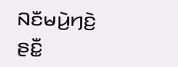ꤡꤢꤪꤗꤣꤧ꤬ꤚꤢꤧ꤬ ꤔꤢꤪ꤭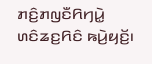ꤊꤢꤨ꤬ꤊꤜꤢꤪꤖꤚꤣꤧ꤭ ꤛꤢꤨꤘꤢ꤬ꤖꤢꤨ ꤒꤣꤧ꤬ꤟꤢꤩ꤬꤯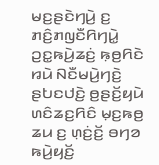ꤗꤢ꤬ꤔꤢꤧꤚꤣꤧ꤬ ꤢ꤬ ꤊꤢꤨ꤬ꤊꤜꤢꤪꤖꤚꤣꤧ꤭ ꤑꤢ꤭ꤒꤣꤧ꤬ꤘꤢꤦ꤬ ꤒ꤫ꤥ꤬ꤖꤢꤧ ꤙꤣꤧ ꤡꤢꤪꤗꤣꤧ꤬ꤚꤢꤧ꤬ ꤔꤝꤢꤓꤢꤧ꤬ ꤥ꤬ꤔꤢꤩ꤬ꤟꤣꤧ ꤛꤢꤨꤘꤢ꤬ꤖꤢꤨ ꤗ꤫ꤢ꤬ꤒꤥ꤬ ꤘꤣ ꤢ꤬ ꤛ꤫ꤢꤦ꤬ꤢꤩ꤬ ꤋꤚꤤ ꤒꤣꤧ꤬ꤟꤢꤩ꤬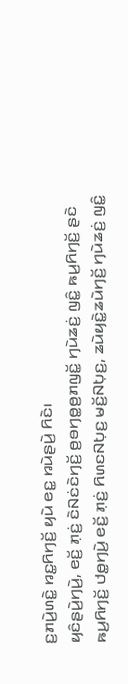ꤢ꤬ꤊꤣꤧ꤬ꤛꤢꤧ꤭ ꤙꤢ꤭ꤖꤚꤢꤩ꤬ ꤟꤣꤧ ꤕꤢ꤭ ꤙꤣꤧꤔꤣꤧ꤬ ꤖꤢꤧ꤯
ꤟꤢꤨꤔꤣꤧ꤬ꤚꤣꤧ꤬, ꤕꤢꤩ꤬ ꤊ꤫ꤢꤦ꤬ ꤢꤧꤡꤢꤦꤢꤧꤚꤢꤩ꤬ ꤥ꤬ꤋꤚꤥ꤭ꤥ꤬ꤊꤜꤢꤩ꤭ ꤚꤣꤧꤘꤢꤦ꤬ ꤜꤢꤨ꤭ ꤒꤣ꤬ꤖꤚꤢꤩ꤬ ꤔꤢꤧ ꤒꤣ꤬ꤖꤚꤢꤩ꤬ ꤓꤥ꤭ꤚꤣꤧ꤬ ꤕꤢꤩ꤬ ꤊ꤫ꤢꤦ꤬ ꤖꤛꤢꤡꤝ꤫ꤢ꤬ ꤗꤢꤩ꤬ꤡꤝ꤫ꤢ꤬, ꤘꤣꤧꤟꤢꤧ꤭ꤘꤣꤧꤚꤢꤩ꤬ ꤚꤣꤧꤘꤢꤦ꤬ ꤜꤢꤨ꤭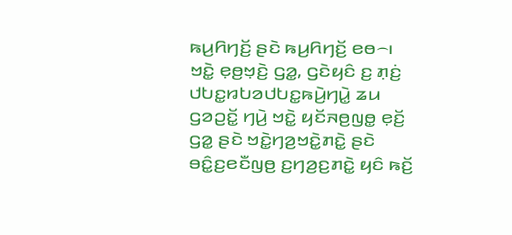ꤒꤣ꤬ꤖꤚꤢꤩ꤬ ꤔꤢꤧ ꤒꤣ꤬ꤖꤚꤢꤩ꤬ ꤕꤥ꤮꤯
ꤠꤢꤧ꤭ ꤕ꤫ꤥ꤬ꤠ꤫ꤢꤧ꤬ ꤞꤤ꤭, ꤞꤢꤧꤟꤢꤨ ꤢ꤬ ꤊ꤫ꤢꤦ꤬ ꤓꤝꤢ꤭ꤙꤝꤤꤓꤝꤢ꤭ꤒꤣꤧ꤬ꤚꤣꤧ꤭ ꤘꤣ ꤞꤤꤑꤢꤩ꤭ ꤚꤣꤧ꤬ ꤠꤢꤧ꤭ ꤟꤢꤩꤏꤥ꤬ꤜꤥ꤭ ꤕ꤫ꤢꤩ꤬ ꤞꤤ꤭ ꤔꤢꤧ ꤠꤢꤧ꤭ꤚꤤ꤬ꤠꤢꤧ꤭ꤊꤢꤧ꤭ ꤔꤢꤧ ꤋꤢꤨ꤭ꤢ꤬ꤕꤢꤪꤜꤥ꤬ ꤢ꤬ꤚꤤ꤬ꤢ꤬ꤊꤢꤧ꤭ ꤟꤢꤨ ꤒꤢꤩ꤬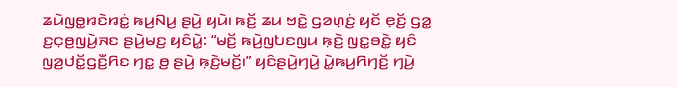ꤘꤣꤧꤜꤥ꤭ꤙꤢꤧꤙꤢꤦ꤭ ꤒꤣ꤬ꤡꤣ꤬ ꤔꤣꤧ꤬ ꤟꤣꤧ꤯ ꤒꤢꤩ꤬ ꤘꤣ ꤠꤢꤧ꤭ ꤞꤤꤛ꤫ꤢꤦ꤬ ꤟꤢꤩ ꤕ꤫ꤢꤩ꤬ ꤞꤤ꤭ ꤢ꤬ꤍ꤫ꤥ꤬ꤜꤣꤧ꤬ꤏꤢ ꤔꤣꤧ꤬ꤗꤢ꤬ ꤟꤢꤨꤣꤧ꤭: “ꤗꤢꤩ꤬ ꤒꤣꤧ꤬ꤜꤝꤢꤜꤣ ꤒ꤫ꤢꤧ꤬ ꤜꤢ꤭ꤋꤢꤧ꤭ ꤟꤢꤨ ꤜꤤ꤬ꤓꤢꤩ꤭ꤞꤢꤪ꤬ꤖꤢ ꤚꤢ꤭ ꤥ꤬ ꤔꤣꤧ꤬ ꤒ꤫ꤢꤧ꤬ꤗꤢꤩ꤬꤯” ꤟꤢꤨꤔꤣꤧ꤬ꤚꤣꤧ꤬ ꤣꤧ꤭ꤒꤣ꤬ꤖꤚꤢꤩ꤬ ꤚꤣꤧ꤬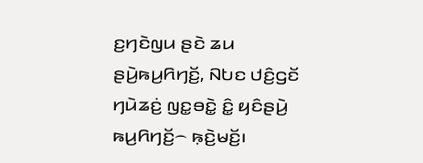ꤢ꤬ꤚꤢꤧꤜꤣ ꤔꤢꤧ ꤘꤣ ꤔꤣꤧ꤬ꤒꤣ꤬ꤖꤚꤢꤩ꤬, ꤡꤝꤢ ꤓꤢꤨ꤬ꤞꤢꤩ ꤚꤣꤧꤘꤢꤦ꤬ ꤜꤢ꤭ꤋꤢꤧ꤭ ꤢꤨ꤭ ꤟꤢꤨꤔꤣꤧ꤬ ꤒꤣ꤬ꤖꤚꤢꤩ꤬꤮ ꤒ꤫ꤢꤧ꤬ꤗꤢꤩ꤬꤯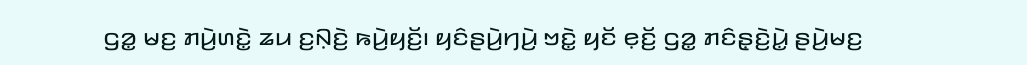ꤞꤤ꤭ ꤗꤢ꤬ ꤊꤣꤧ꤬ꤛꤢꤧ꤭ ꤘꤣ ꤢ꤬ꤡ꤫ꤢꤧ꤬ ꤒꤣꤧ꤬ꤟꤢꤩ꤬꤯ ꤟꤢꤨꤔꤣꤧ꤬ꤚꤣꤧ꤬ ꤠꤢꤧ꤭ ꤟꤢꤩ ꤕ꤫ꤢꤩ꤬ ꤞꤤ꤭ ꤊꤢꤨꤔ꤫ꤢꤧ꤬ꤣꤧ꤭ ꤔꤣꤧ꤬ꤗꤢ꤬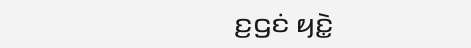ꤢ꤬ꤞꤢꤦ ꤟꤢꤧ꤭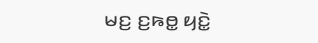ꤗꤢ꤬ ꤢ꤬ꤒꤥ꤭ ꤟꤢꤧ꤭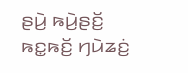ꤔꤣꤧ꤬ ꤒꤣꤧ꤬ꤔꤢꤩ꤬ ꤒꤢ꤭ꤒꤢꤩ꤬ ꤚꤣꤧꤘꤢꤦ꤬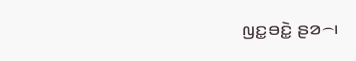ꤜꤢ꤭ꤋꤢꤧ꤭ ꤔꤤ꤮꤯